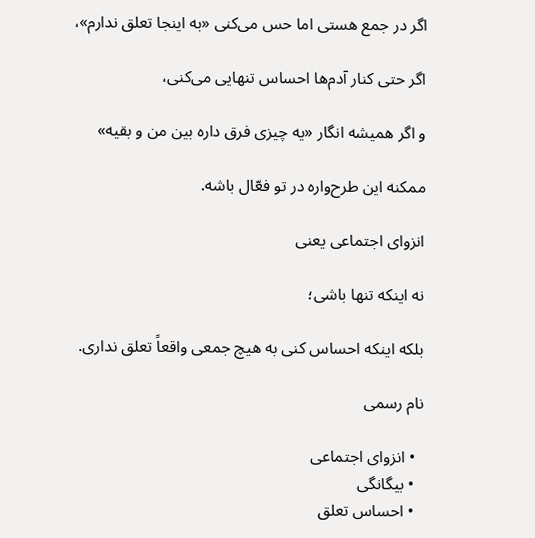اگر در جمع هستی اما حس می‌کنی «به اینجا تعلق ندارم»،

اگر حتی کنار آدم‌ها احساس تنهایی می‌کنی،

و اگر همیشه انگار «یه چیزی فرق داره بین من و بقیه»

ممکنه این طرح‌واره در تو فعّال باشه.

انزوای اجتماعی یعنی

نه اینکه تنها باشی؛

بلکه اینکه احساس کنی به هیچ جمعی واقعاً تعلق نداری.

نام رسمی

  • انزوای اجتماعی
  • بیگانگی
  • احساس تعلق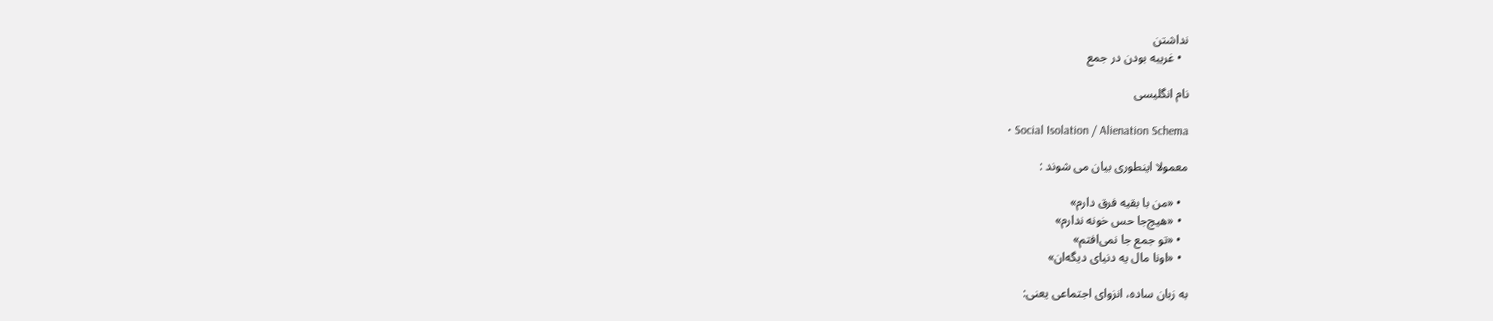نداشتن
  • غریبه بودن در جمع

نام انگلیسی

  • Social Isolation / Alienation Schema

معمولا اینطوری بیان می شوند :

  • «من با بقیه فرق دارم»
  • «هیچ‌جا حس خونه ندارم»
  • «تو جمع جا نمی‌افتم»
  • «اونا مال یه دنیای دیگه‌ان»

به زبان ساده، انزوای اجتماعی یعنی: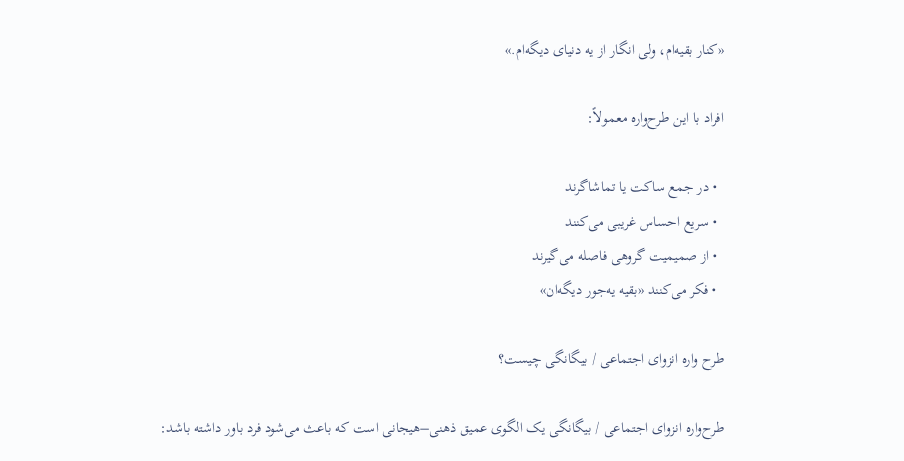«کنار بقیه‌ام، ولی انگار از یه دنیای دیگه‌ام.»

افراد با این طرح‌واره معمولاً:

  • در جمع ساکت یا تماشاگرند
  • سریع احساس غریبی می‌کنند
  • از صمیمیت گروهی فاصله می‌گیرند
  • فکر می‌کنند «بقیه یه‌جور دیگه‌ان»

طرح‌ واره انزوای اجتماعی / بیگانگی چیست؟

طرح‌واره انزوای اجتماعی / بیگانگی یک الگوی عمیق ذهنی–هیجانی است که باعث می‌شود فرد باور داشته باشد: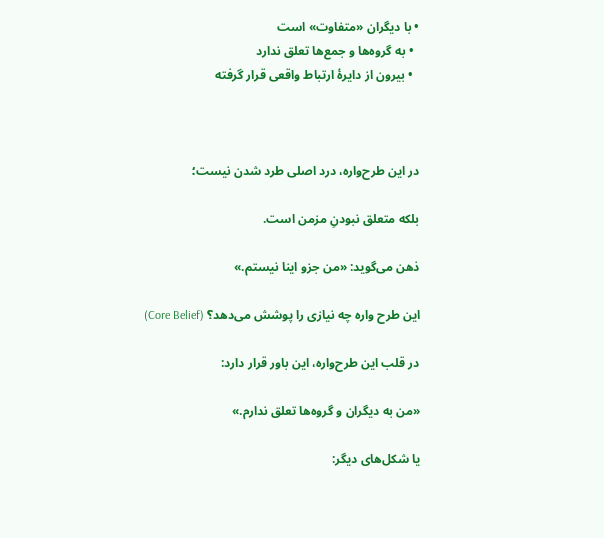• با دیگران «متفاوت» است
  • به گروه‌ها و جمع‌ها تعلق ندارد
  • بیرون از دایرهٔ ارتباط واقعی قرار گرفته



در این طرح‌واره، درد اصلی طرد شدن نیست؛

بلکه متعلق نبودنِ مزمن است.

ذهن می‌گوید: «من جزو اینا نیستم.»

این طرح‌ واره چه نیازی را پوشش می‌دهد؟ (Core Belief)

در قلب این طرح‌واره، این باور قرار دارد:

«من به دیگران و گروه‌ها تعلق ندارم.»

یا شکل‌های دیگر: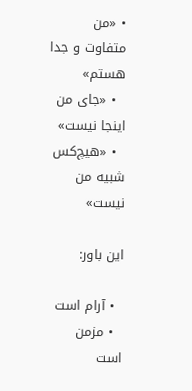• «من متفاوت و جدا هستم»
  • «جای من اینجا نیست»
  • «هیچ‌کس شبیه من نیست»

این باور:

  • آرام است
  • مزمن است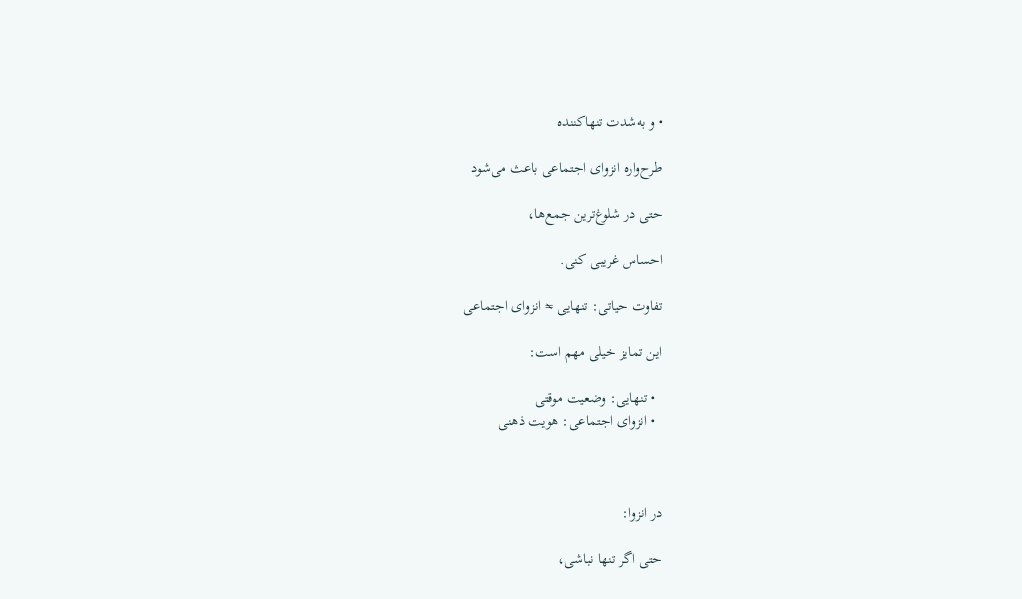• و به‌شدت تنهاکننده

طرح‌واره انزوای اجتماعی باعث می‌شود

حتی در شلوغ‌ترین جمع‌ها،

احساس غریبی کنی.

تفاوت حیاتی: تنهایی ≠ انزوای اجتماعی

این تمایز خیلی مهم است:

  • تنهایی: وضعیت موقتی
  • انزوای اجتماعی: هویت ذهنی



در انزوا:

حتی اگر تنها نباشی،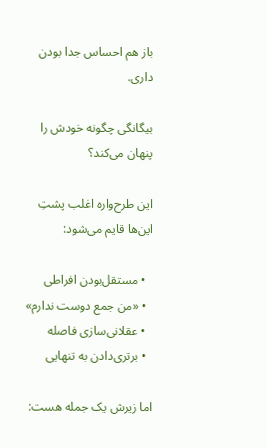باز هم احساس جدا بودن داری.

بیگانگی چگونه خودش را پنهان می‌کند؟

این طرح‌واره اغلب پشتِ این‌ها قایم می‌شود:

  • مستقل‌بودن افراطی
  • «من جمع دوست ندارم»
  • عقلانی‌سازی فاصله
  • برتری‌دادن به تنهایی

اما زیرش یک جمله هست: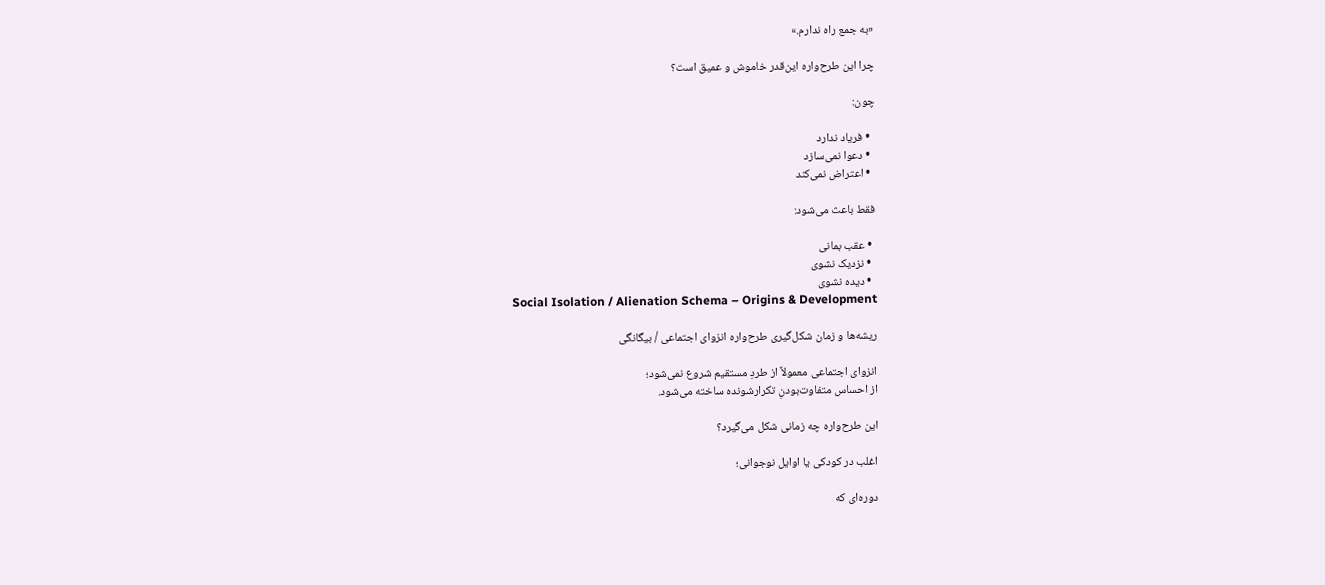«به جمع راه ندارم.»

چرا این طرح‌واره این‌قدر خاموش و عمیق است؟

چون:

  • فریاد ندارد
  • دعوا نمی‌سازد
  • اعتراض نمی‌کند

فقط باعث می‌شود:

  • عقب بمانی
  • نزدیک نشوی
  • دیده نشوی
Social Isolation / Alienation Schema – Origins & Development

ریشه‌ها و زمان شکل‌گیری طرح‌واره انزوای اجتماعی / بیگانگی

انزوای اجتماعی معمولاً از طردِ مستقیم شروع نمی‌شود؛
از احساس متفاوت‌بودنِ تکرارشونده ساخته می‌شود.

این طرح‌واره چه زمانی شکل می‌گیرد؟

اغلب در کودکی یا اوایل نوجوانی؛

دوره‌ای که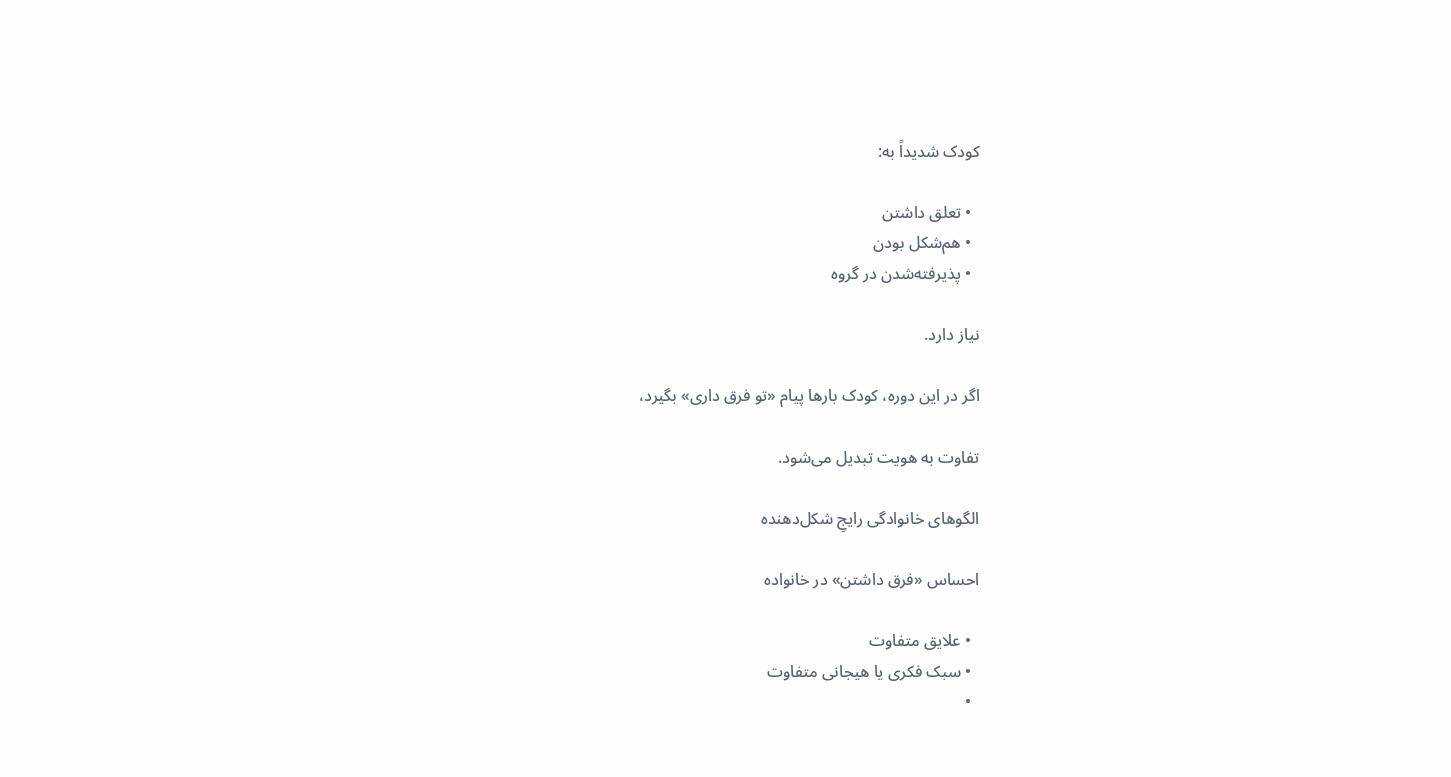کودک شدیداً به:

  • تعلق داشتن
  • هم‌شکل بودن
  • پذیرفته‌شدن در گروه

نیاز دارد.

اگر در این دوره، کودک بارها پیام «تو فرق داری» بگیرد،

تفاوت به هویت تبدیل می‌شود.

الگوهای خانوادگی رایجِ شکل‌دهنده

احساس «فرق داشتن» در خانواده

  • علایق متفاوت
  • سبک فکری یا هیجانی متفاوت
  •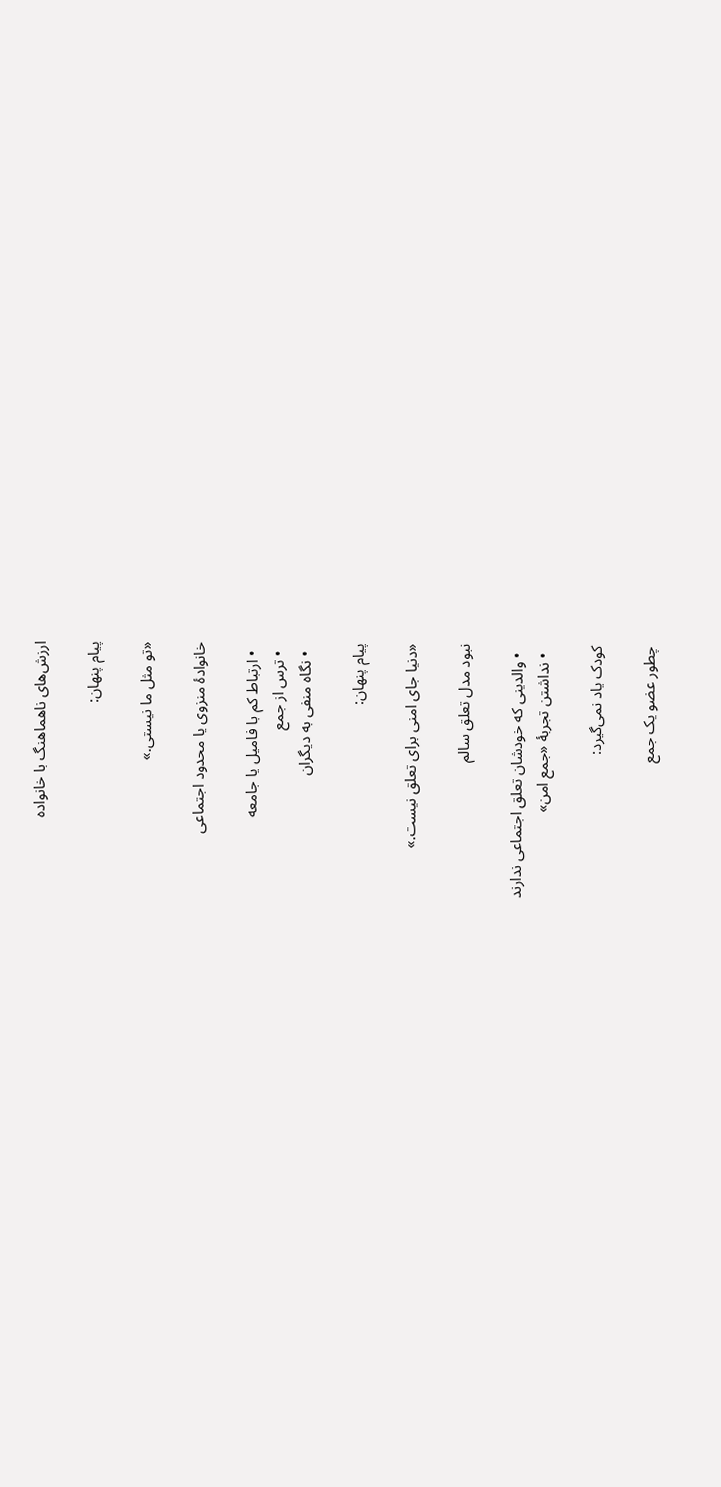ارزش‌های ناهماهنگ با خانواده

پیام پنهان:

«تو مثل ما نیستی.»

خانوادهٔ منزوی یا محدود اجتماعی

  • ارتباط کم با فامیل یا جامعه
  • ترس از جمع
  • نگاه منفی به دیگران

پیام پنهان:

«دنیا جای امنی برای تعلق نیست.»

نبود مدل تعلق سالم

  • والدینی که خودشان تعلق اجتماعی ندارند
  • نداشتن تجربهٔ «جمع امن»

کودک یاد نمی‌گیرد:

چطور عضو یک جمع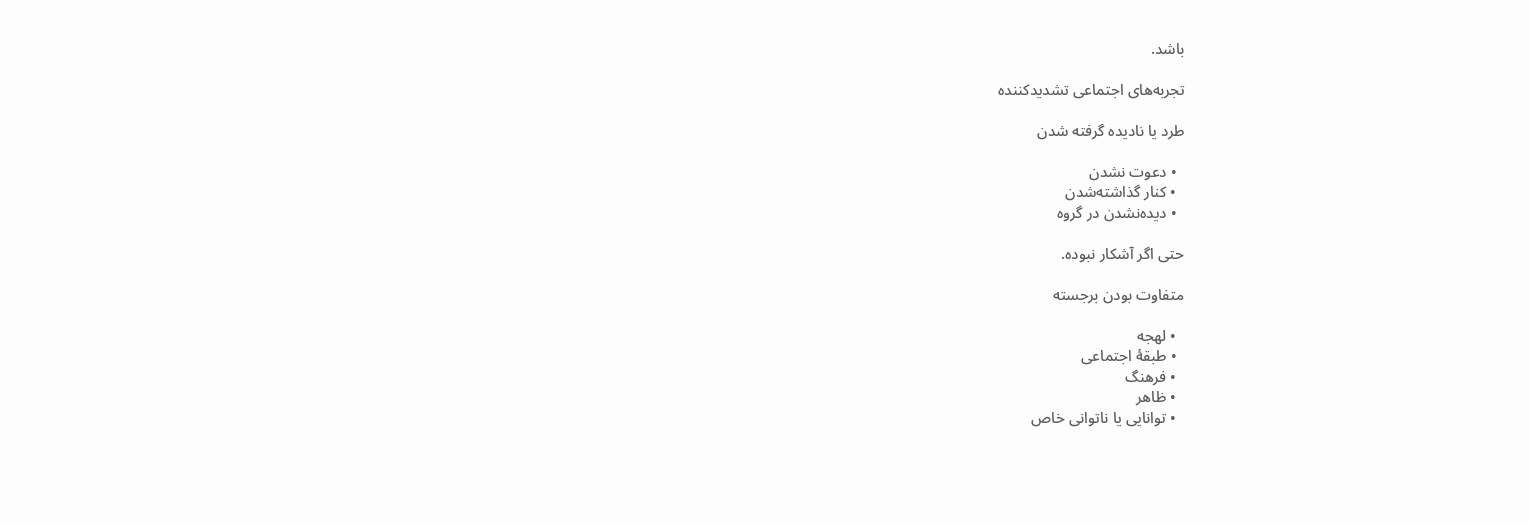باشد.

تجربه‌های اجتماعی تشدیدکننده

طرد یا نادیده‌ گرفته‌ شدن

  • دعوت نشدن
  • کنار گذاشته‌شدن
  • دیده‌نشدن در گروه

حتی اگر آشکار نبوده.

متفاوت بودن برجسته

  • لهجه
  • طبقهٔ اجتماعی
  • فرهنگ
  • ظاهر
  • توانایی یا ناتوانی خاص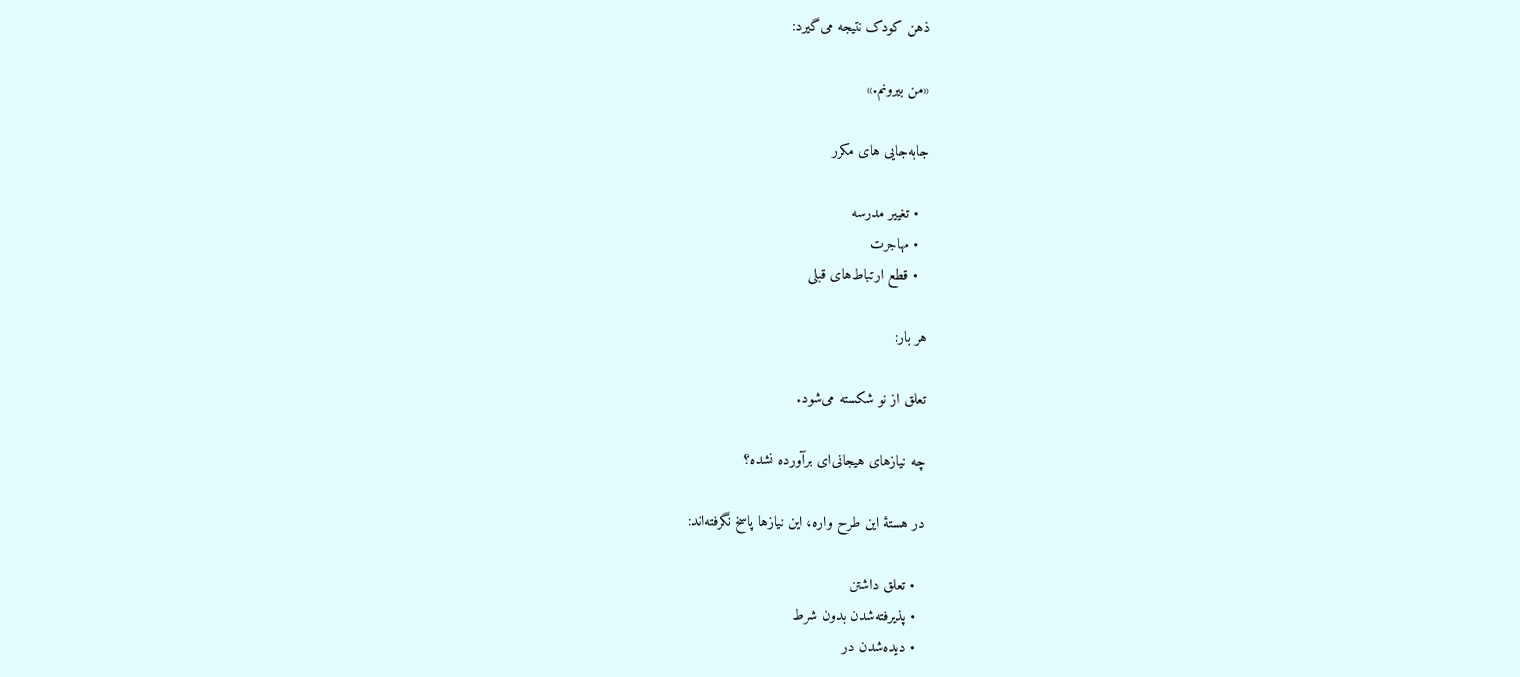ذهن کودک نتیجه می‌گیرد:

«من بیرونم.»

جابه‌جایی ‌های مکرر

  • تغییر مدرسه
  • مهاجرت
  • قطع ارتباط‌های قبلی

هر بار:

تعلق از نو شکسته می‌شود.

چه نیازهای هیجانی‌ای برآورده نشده؟

در هستهٔ این طرح‌ واره، این نیازها پاسخ نگرفته‌اند:

  • تعلق داشتن
  • پذیرفته‌شدن بدون شرط
  • دیده‌شدن در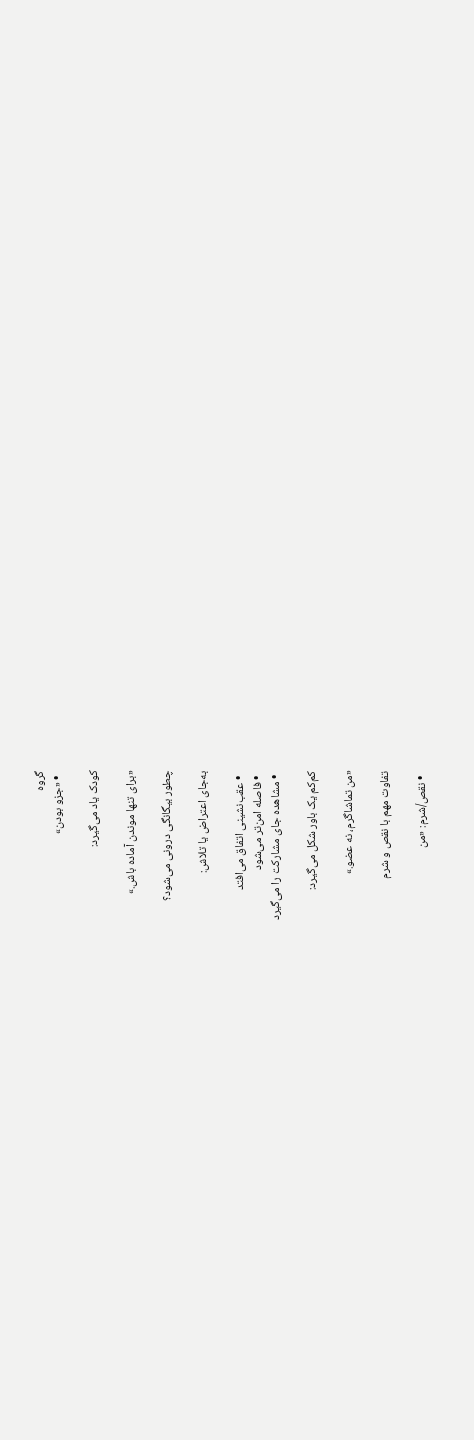گروه
  • «جزو بودن»

کودک یاد می‌گیرد:

«برای تنها موندن آماده باش.»

چطور بیگانگی درونی می‌شود؟

به‌جای اعتراض یا تلاش:

  • عقب‌نشینی اتفاق می‌افتد
  • فاصله امن‌تر می‌شود
  • مشاهده جای مشارکت را می‌گیرد

کم‌کم یک باور شکل می‌گیرد:

«من تماشاگرم، نه عضو.»

تفاوت مهم با نقص و شرم

  • نقص/شرم: «من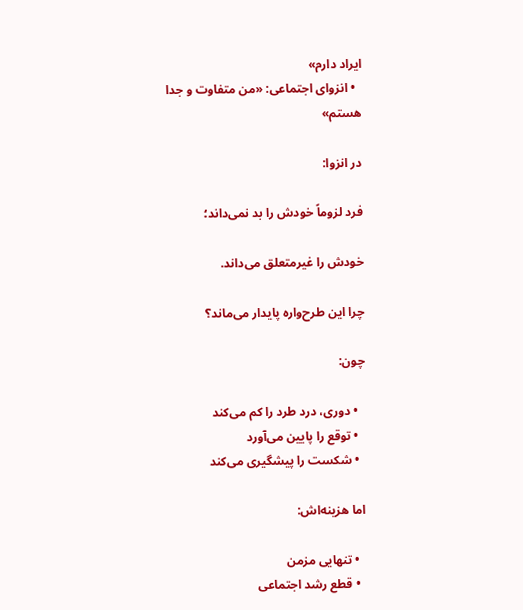ایراد دارم»
  • انزوای اجتماعی: «من متفاوت و جدا هستم»

در انزوا:

فرد لزوماً خودش را بد نمی‌داند؛

خودش را غیرمتعلق می‌داند.

چرا این طرح‌واره پایدار می‌ماند؟

چون:

  • دوری، درد طرد را کم می‌کند
  • توقع را پایین می‌آورد
  • شکست را پیشگیری می‌کند

اما هزینه‌اش:

  • تنهایی مزمن
  • قطع رشد اجتماعی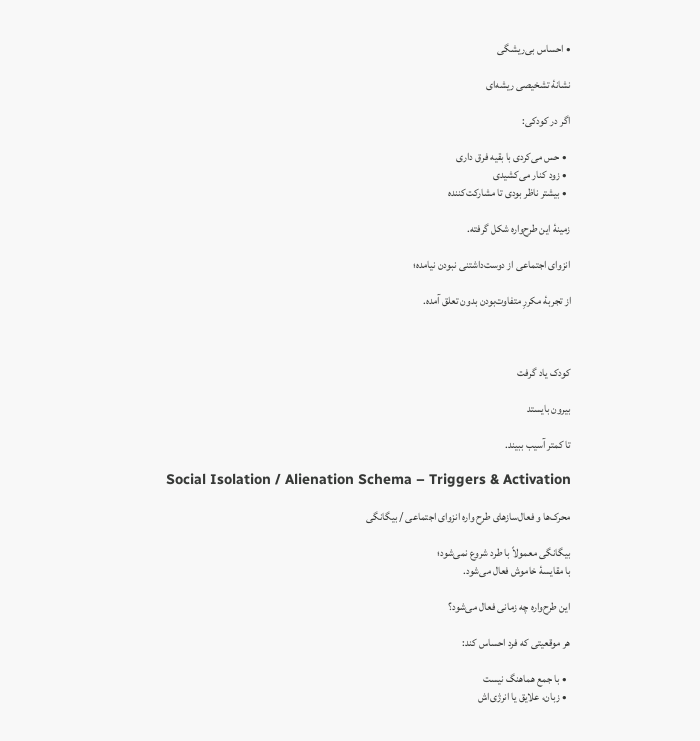• احساس بی‌ریشگی

نشانهٔ تشخیصی ریشه‌ای

اگر در کودکی:

  • حس می‌کردی با بقیه فرق داری
  • زود کنار می‌کشیدی
  • بیشتر ناظر بودی تا مشارکت‌کننده

زمینهٔ این طرح‌واره شکل گرفته.

انزوای اجتماعی از دوست‌داشتنی نبودن نیامده؛

از تجربهٔ مکررِ متفاوت‌بودن بدون تعلق آمده.



کودک یاد گرفت

بیرون بایستد

تا کمتر آسیب ببیند.

Social Isolation / Alienation Schema – Triggers & Activation

محرک‌ها و فعال‌سازهای طرح ‌واره انزوای اجتماعی / بیگانگی

بیگانگی معمولاً با طرد شروع نمی‌شود؛
با مقایسهٔ خاموش فعال می‌شود.

این طرح‌واره چه زمانی فعال می‌شود؟

هر موقعیتی که فرد احساس کند:

  • با جمع هماهنگ نیست
  • زبان، علایق یا انرژی‌اش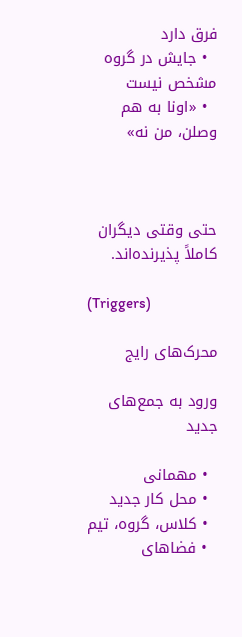فرق دارد
  • جایش در گروه مشخص نیست
  • «اونا به هم وصلن، من نه»



حتی وقتی دیگران کاملاً پذیرنده‌اند.

(Triggers)

محرک‌های رایج

ورود به جمع‌های جدید

  • مهمانی
  • محل کار جدید
  • کلاس، گروه، تیم
  • فضاهای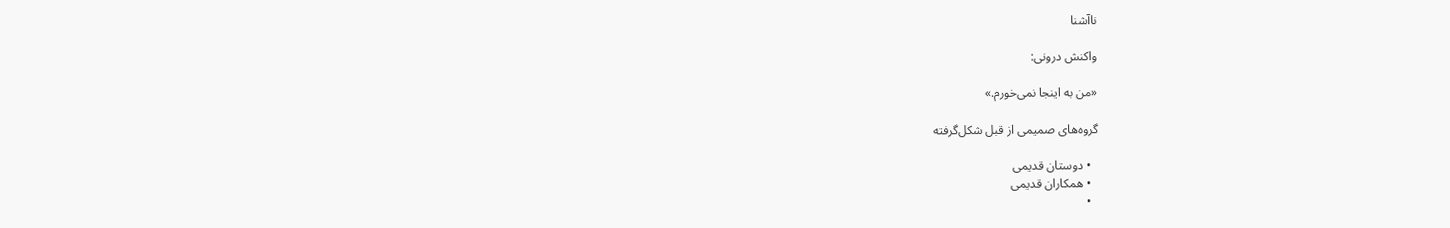ناآشنا

واکنش درونی:

«من به اینجا نمی‌خورم.»

گروه‌های صمیمی از قبل شکل‌گرفته

  • دوستان قدیمی
  • همکاران قدیمی
  •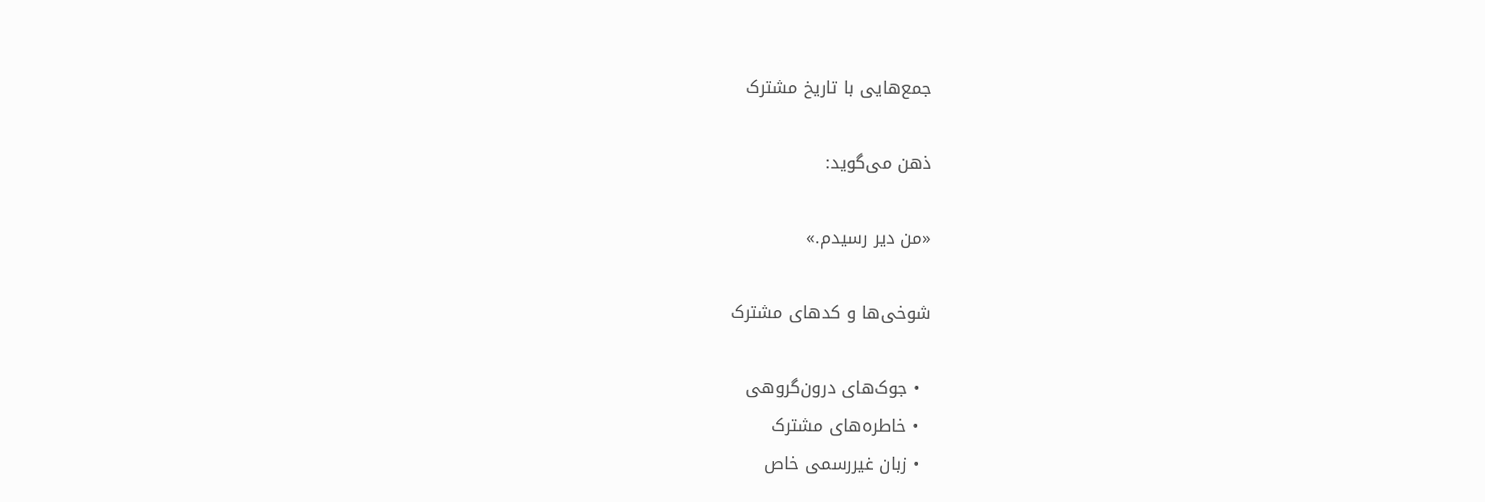جمع‌هایی با تاریخ مشترک

ذهن می‌گوید:

«من دیر رسیدم.»

شوخی‌ها و کدهای مشترک

  • جوک‌های درون‌گروهی
  • خاطره‌های مشترک
  • زبان غیررسمی خاص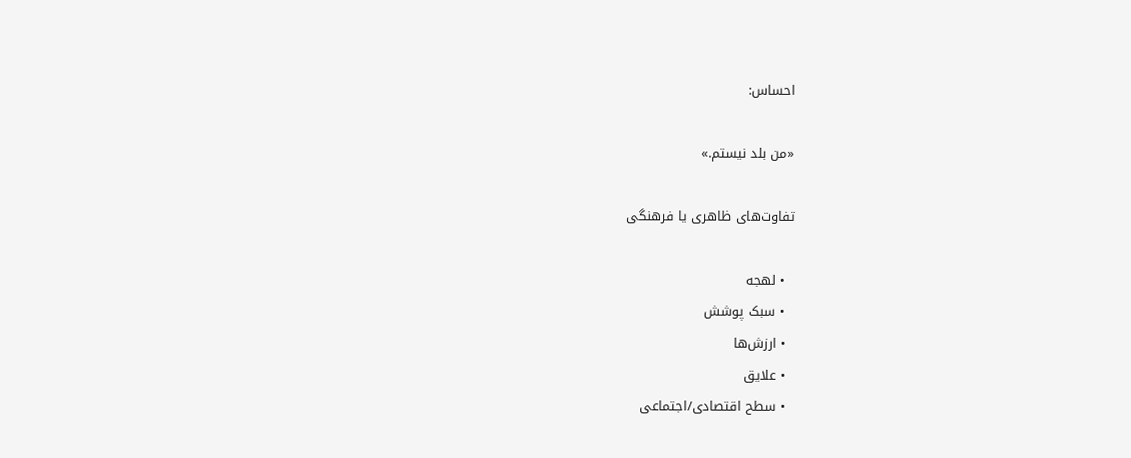احساس:

«من بلد نیستم.»

تفاوت‌های ظاهری یا فرهنگی

  • لهجه
  • سبک پوشش
  • ارزش‌ها
  • علایق
  • سطح اقتصادی/اجتماعی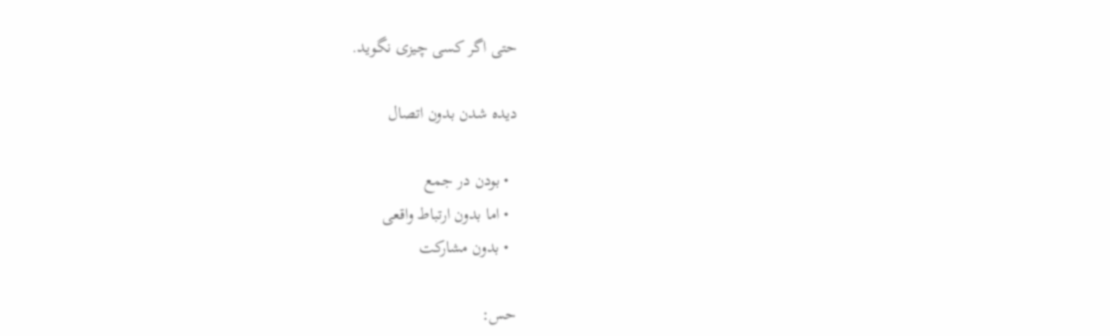حتی اگر کسی چیزی نگوید.

دیده ‌شدن بدون اتصال

  • بودن در جمع
  • اما بدون ارتباط واقعی
  • بدون مشارکت

حس: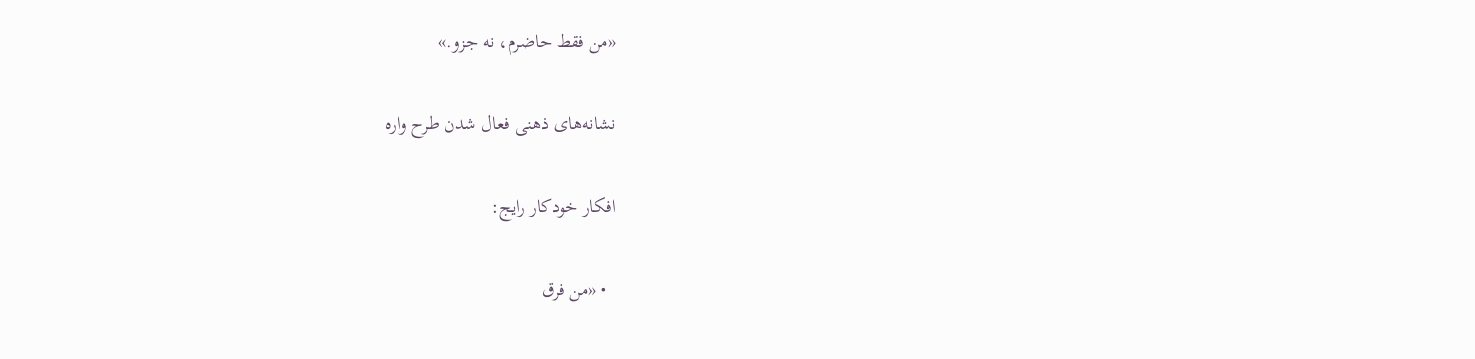«من فقط حاضرم، نه جزو.»

نشانه‌های ذهنی فعال شدن طرح ‌واره

افکار خودکار رایج:

  • «من فرق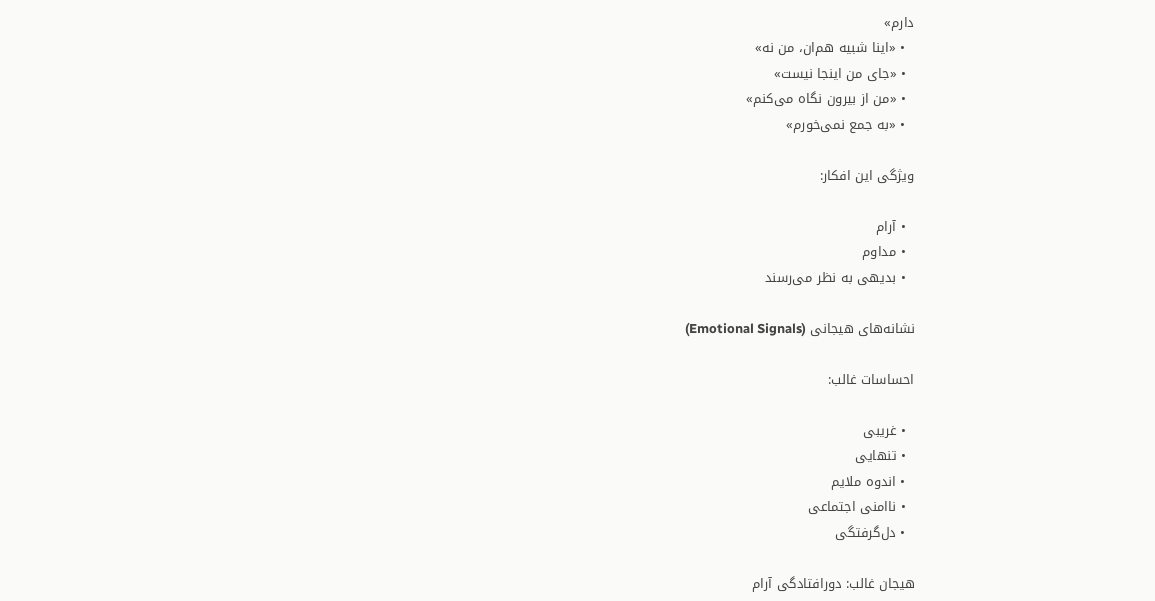دارم»
  • «اینا شبیه هم‌ان، من نه»
  • «جای من اینجا نیست»
  • «من از بیرون نگاه می‌کنم»
  • «به جمع نمی‌خورم»

ویژگی این افکار:

  • آرام
  • مداوم
  • بدیهی به نظر می‌رسند

نشانه‌های هیجانی (Emotional Signals)

احساسات غالب:

  • غریبی
  • تنهایی
  • اندوه ملایم
  • ناامنی اجتماعی
  • دل‌گرفتگی

هیجان غالب: دورافتادگی آرام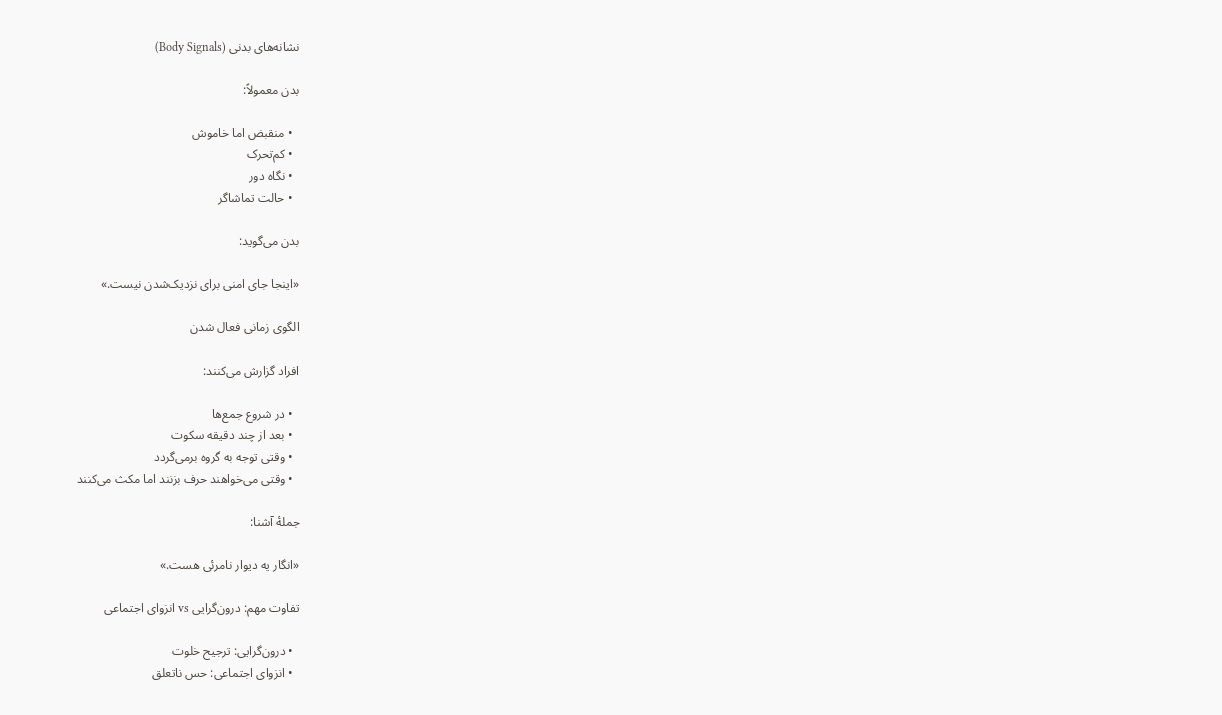نشانه‌های بدنی (Body Signals)

بدن معمولاً:

  • منقبض اما خاموش
  • کم‌تحرک
  • نگاه دور
  • حالت تماشاگر

بدن می‌گوید:

«اینجا جای امنی برای نزدیک‌شدن نیست.»

الگوی زمانی فعال شدن

افراد گزارش می‌کنند:

  • در شروع جمع‌ها
  • بعد از چند دقیقه سکوت
  • وقتی توجه به گروه برمی‌گردد
  • وقتی می‌خواهند حرف بزنند اما مکث می‌کنند

جملهٔ آشنا:

«انگار یه دیوار نامرئی هست.»

تفاوت مهم: درون‌گرایی vs انزوای اجتماعی

  • درون‌گرایی: ترجیح خلوت
  • انزوای اجتماعی: حس ناتعلق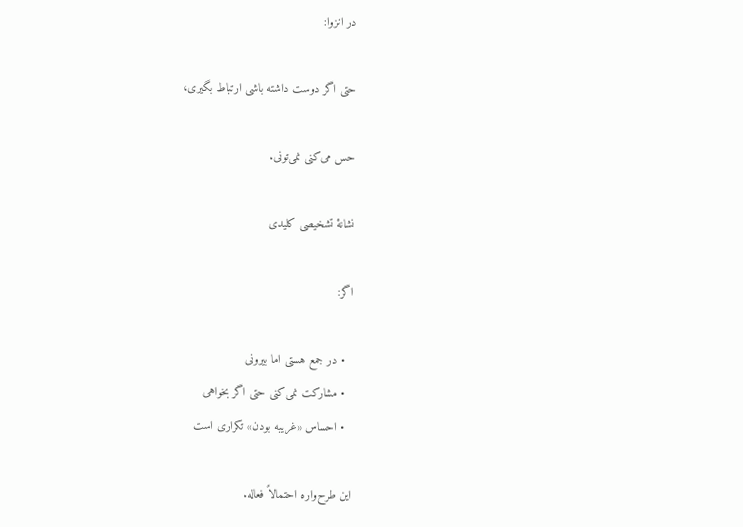در انزوا:

حتی اگر دوست داشته باشی ارتباط بگیری،

حس می‌کنی نمی‌تونی.

نشانهٔ تشخیصی کلیدی

اگر:

  • در جمع هستی اما بیرونی
  • مشارکت نمی‌کنی حتی اگر بخواهی
  • احساس «غریبه بودن» تکراری است

این طرح‌واره احتمالاً فعاله.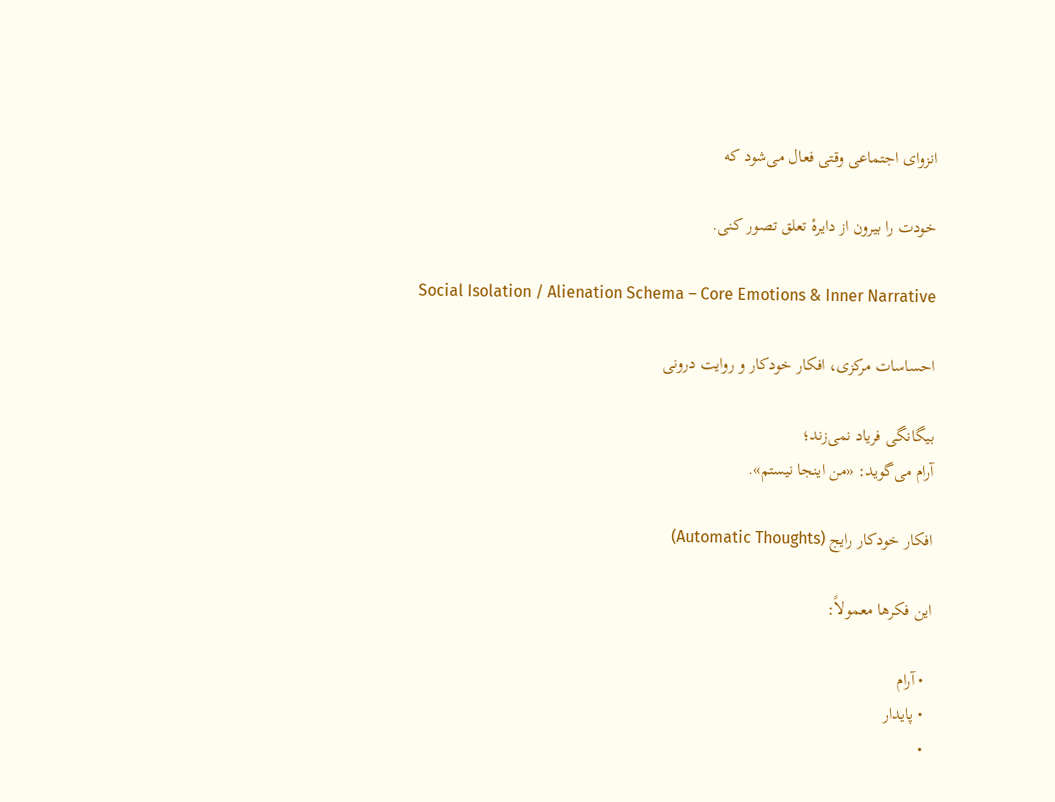انزوای اجتماعی وقتی فعال می‌شود که

خودت را بیرون از دایرهٔ تعلق تصور کنی.

Social Isolation / Alienation Schema – Core Emotions & Inner Narrative

احساسات مرکزی، افکار خودکار و روایت درونی

بیگانگی فریاد نمی‌زند؛
آرام می‌گوید: «من اینجا نیستم».

افکار خودکار رایج (Automatic Thoughts)

این فکرها معمولاً:

  • آرام
  • پایدار
  •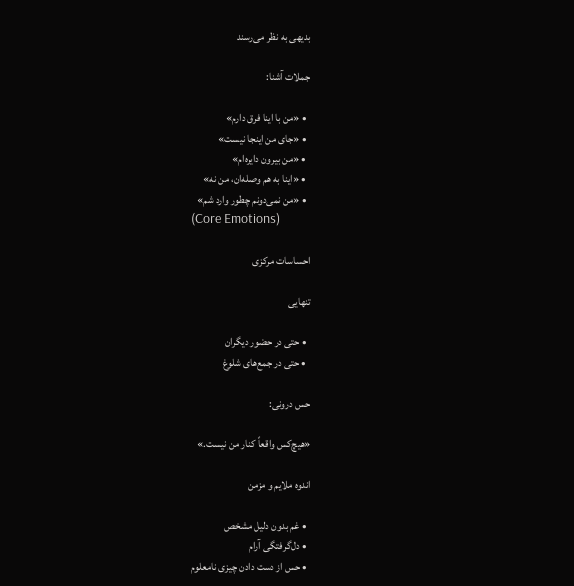بدیهی به نظر می‌رسند

جملات آشنا:

  • «من با اینا فرق دارم»
  • «جای من اینجا نیست»
  • «من بیرون دایره‌ام»
  • «اینا به هم وصله‌ان، من نه»
  • «من نمی‌دونم چطور وارد شم»
(Core Emotions)

احساسات مرکزی

تنهایی

  • حتی در حضور دیگران
  • حتی در جمع‌های شلوغ

حس درونی:

«هیچ‌کس واقعاً کنار من نیست.»

اندوه ملایم و مزمن

  • غم بدون دلیل مشخص
  • دل‌گرفتگی آرام
  • حس از دست دادن چیزی نامعلوم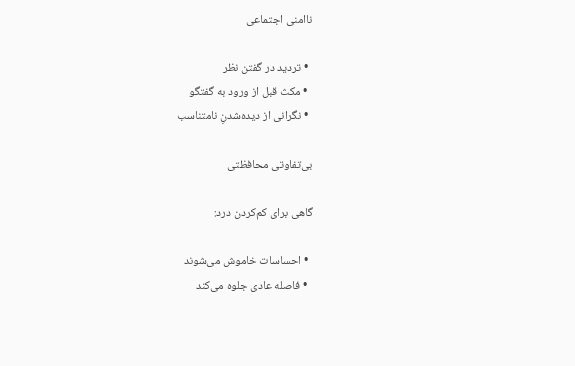ناامنی اجتماعی

  • تردید در گفتن نظر
  • مکث قبل از ورود به گفتگو
  • نگرانی از دیده‌شدنِ نامتناسب

بی‌تفاوتی محافظتی

گاهی برای کم‌کردن درد:

  • احساسات خاموش می‌شوند
  • فاصله عادی جلوه می‌کند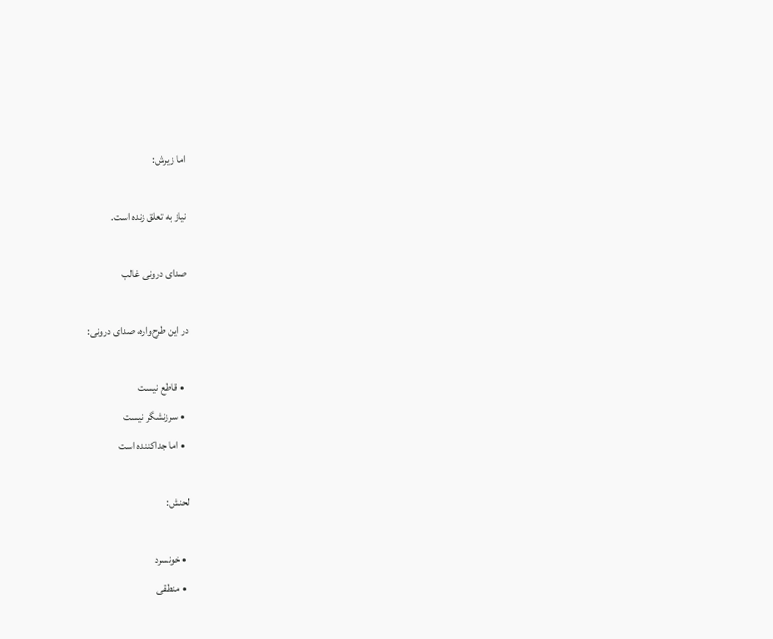اما زیرش:

نیاز به تعلق زنده است.

صدای درونی غالب

در این طرح‌واره، صدای درونی:

  • قاطع نیست
  • سرزنشگر نیست
  • اما جداکننده است

لحنش:

  • خونسرد
  • منطقی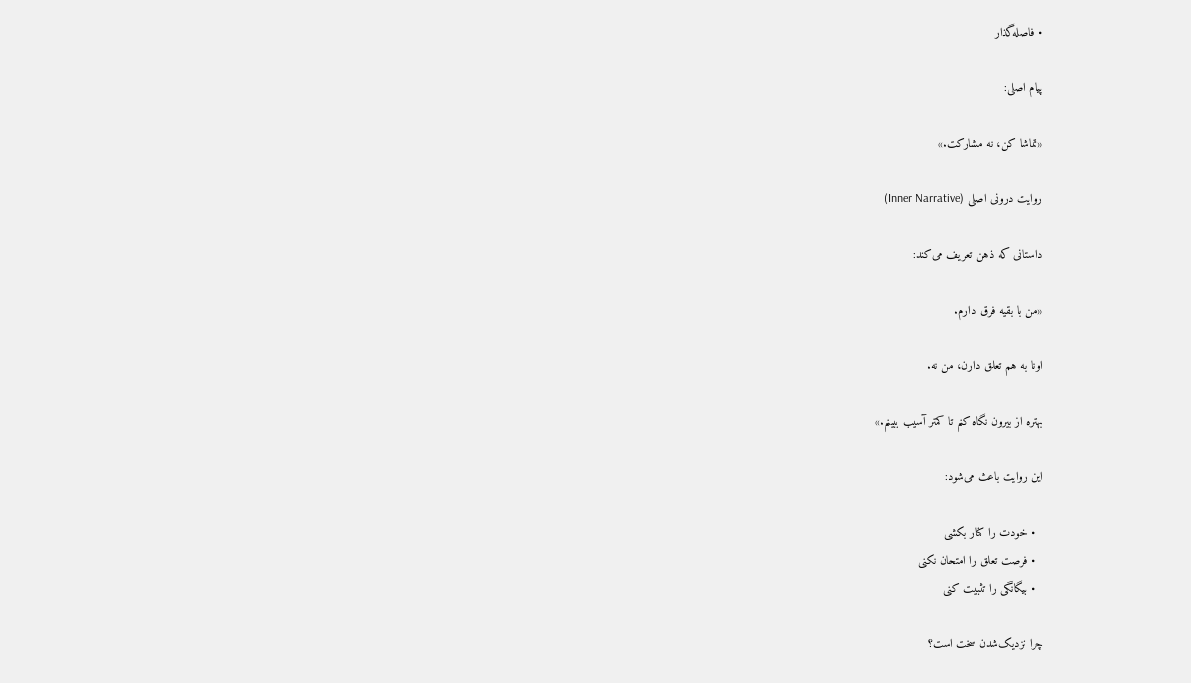• فاصله‌گذار

پیام اصلی:

«تماشا کن، نه مشارکت.»

روایت درونی اصلی (Inner Narrative)

داستانی که ذهن تعریف می‌کند:

«من با بقیه فرق دارم.

اونا به هم تعلق دارن، من نه.

بهتره از بیرون نگاه کنم تا کمتر آسیب ببینم.»

این روایت باعث می‌شود:

  • خودت را کنار بکشی
  • فرصت تعلق را امتحان نکنی
  • بیگانگی را تثبیت کنی

چرا نزدیک‌شدن سخت است؟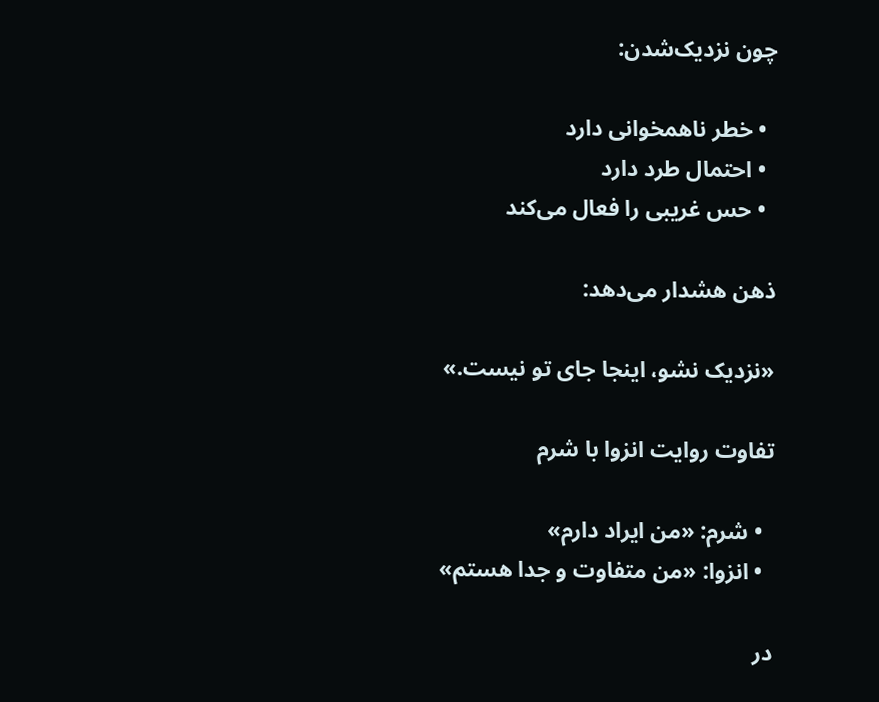چون نزدیک‌شدن:

  • خطر ناهمخوانی دارد
  • احتمال طرد دارد
  • حس غریبی را فعال می‌کند

ذهن هشدار می‌دهد:

«نزدیک نشو، اینجا جای تو نیست.»

تفاوت روایت انزوا با شرم

  • شرم: «من ایراد دارم»
  • انزوا: «من متفاوت و جدا هستم»

در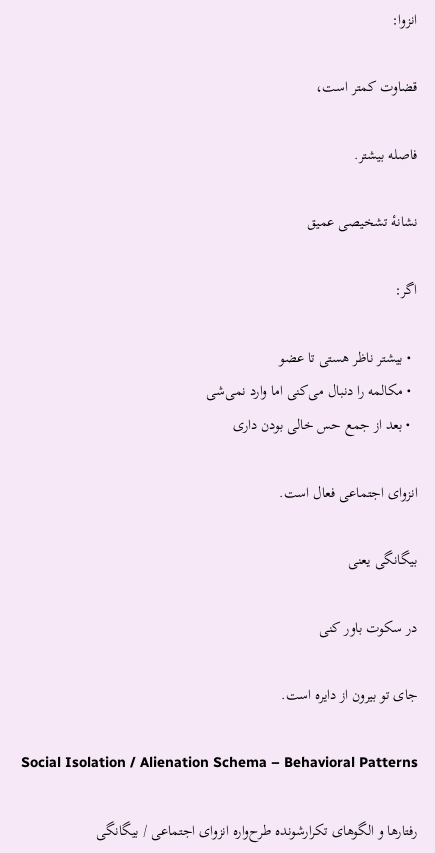انزوا:

قضاوت کمتر است،

فاصله بیشتر.

نشانهٔ تشخیصی عمیق

اگر:

  • بیشتر ناظر هستی تا عضو
  • مکالمه را دنبال می‌کنی اما وارد نمی‌شی
  • بعد از جمع حس خالی بودن داری

انزوای اجتماعی فعال است.

بیگانگی یعنی

در سکوت باور کنی

جای تو بیرون از دایره است.

Social Isolation / Alienation Schema – Behavioral Patterns

رفتارها و الگوهای تکرارشونده طرح‌واره انزوای اجتماعی / بیگانگی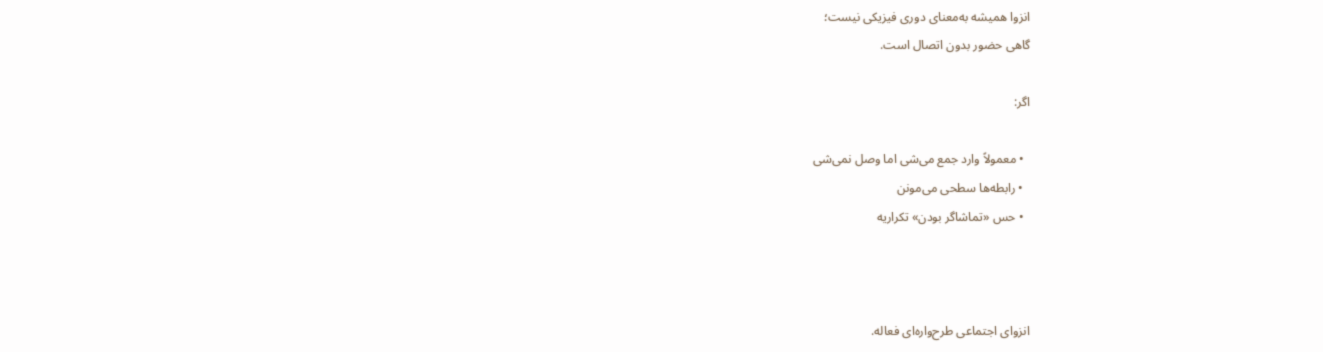انزوا همیشه به‌معنای دوری فیزیکی نیست؛
گاهی حضور بدون اتصال است.

اگر:

  • معمولاً وارد جمع می‌شی اما وصل نمی‌شی
  • رابطه‌ها سطحی می‌مونن
  • حس «تماشاگر بودن» تکراریه



انزوای اجتماعی طرح‌واره‌ای فعاله.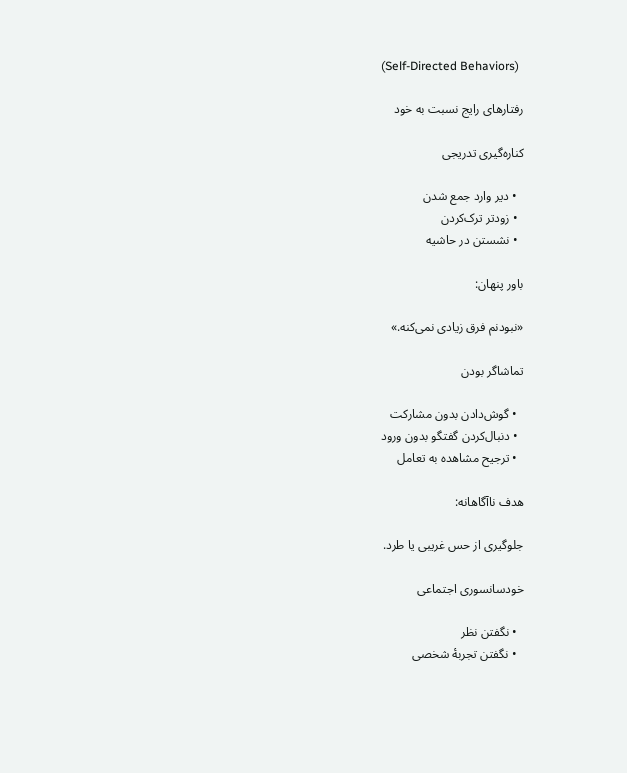(Self-Directed Behaviors)

رفتارهای رایج نسبت به خود

کناره‌گیری تدریجی

  • دیر وارد جمع شدن
  • زودتر ترک‌کردن
  • نشستن در حاشیه

باور پنهان:

«نبودنم فرق زیادی نمی‌کنه.»

تماشاگر بودن

  • گوش‌دادن بدون مشارکت
  • دنبال‌کردن گفتگو بدون ورود
  • ترجیح مشاهده به تعامل

هدف ناآگاهانه:

جلوگیری از حس غریبی یا طرد.

خودسانسوری اجتماعی

  • نگفتن نظر
  • نگفتن تجربهٔ شخصی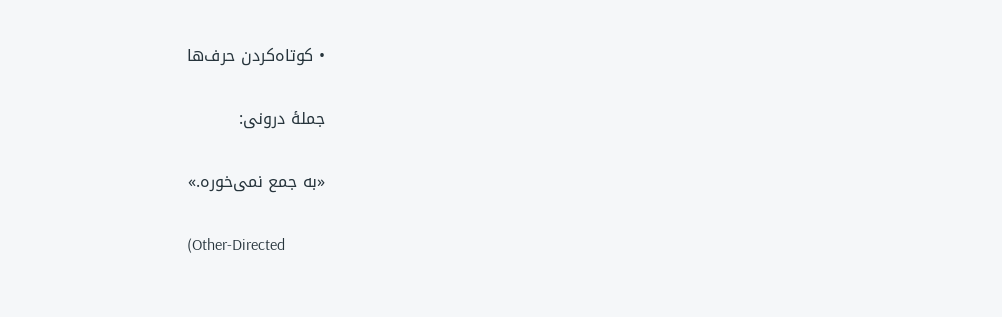• کوتاه‌کردن حرف‌ها

جملهٔ درونی:

«به جمع نمی‌خوره.»

(Other-Directed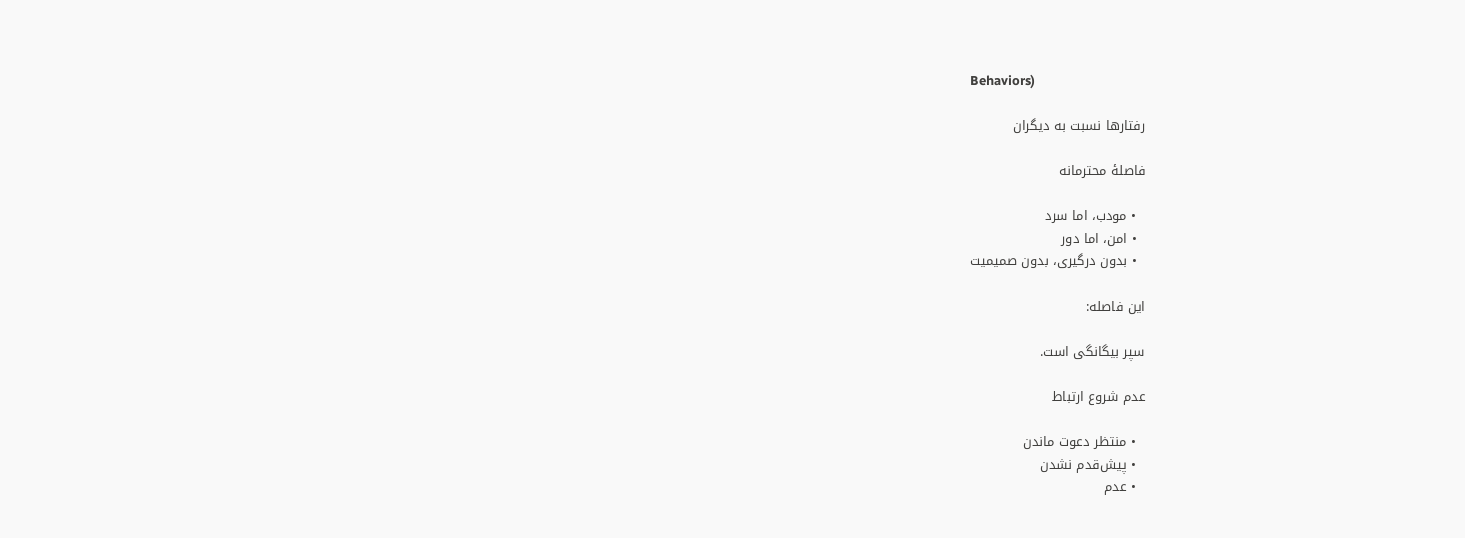Behaviors)

رفتارها نسبت به دیگران

فاصلهٔ محترمانه

  • مودب، اما سرد
  • امن، اما دور
  • بدون درگیری، بدون صمیمیت

این فاصله:

سپر بیگانگی است.

عدم شروع ارتباط

  • منتظر دعوت ماندن
  • پیش‌قدم نشدن
  • عدم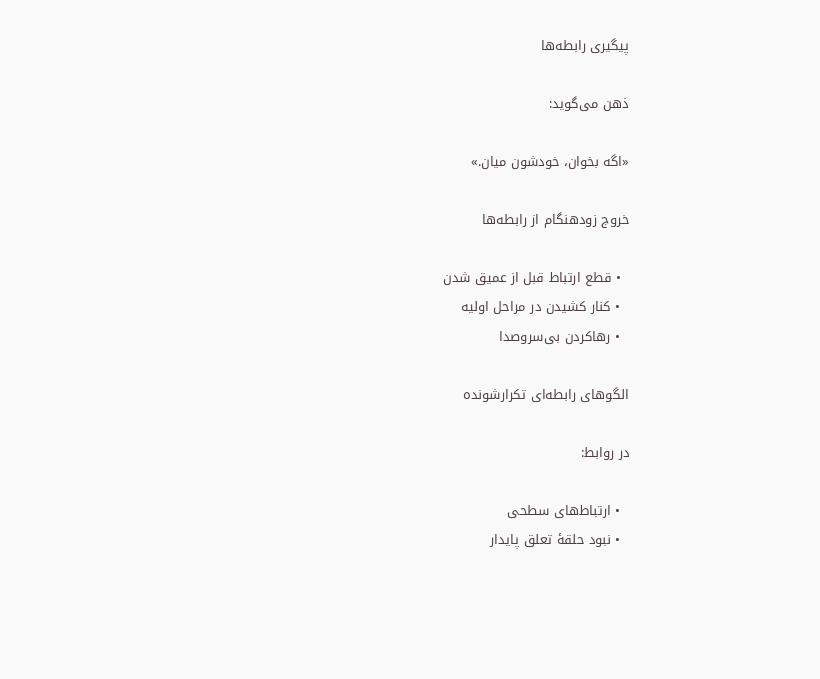پیگیری رابطه‌ها

ذهن می‌گوید:

«اگه بخوان، خودشون میان.»

خروج زودهنگام از رابطه‌ها

  • قطع ارتباط قبل از عمیق شدن
  • کنار کشیدن در مراحل اولیه
  • رهاکردن بی‌سروصدا

الگوهای رابطه‌ای تکرارشونده

در روابط:

  • ارتباط‌های سطحی
  • نبود حلقهٔ تعلق پایدار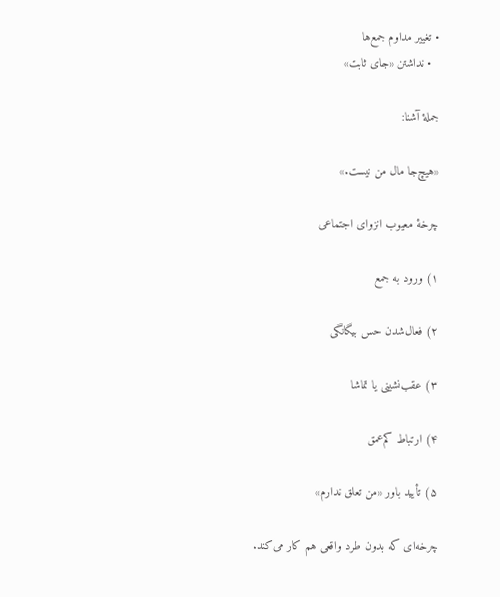• تغییر مداوم جمع‌ها
  • نداشتن «جای ثابت»

جملهٔ آشنا:

«هیچ‌جا مال من نیست.»

چرخهٔ معیوب انزوای اجتماعی

۱) ورود به جمع

۲) فعال‌شدن حس بیگانگی

۳) عقب‌نشینی یا تماشا

۴) ارتباط کم‌عمق

۵) تأیید باور «من تعلق ندارم»

چرخه‌ای که بدون طرد واقعی هم کار می‌کند.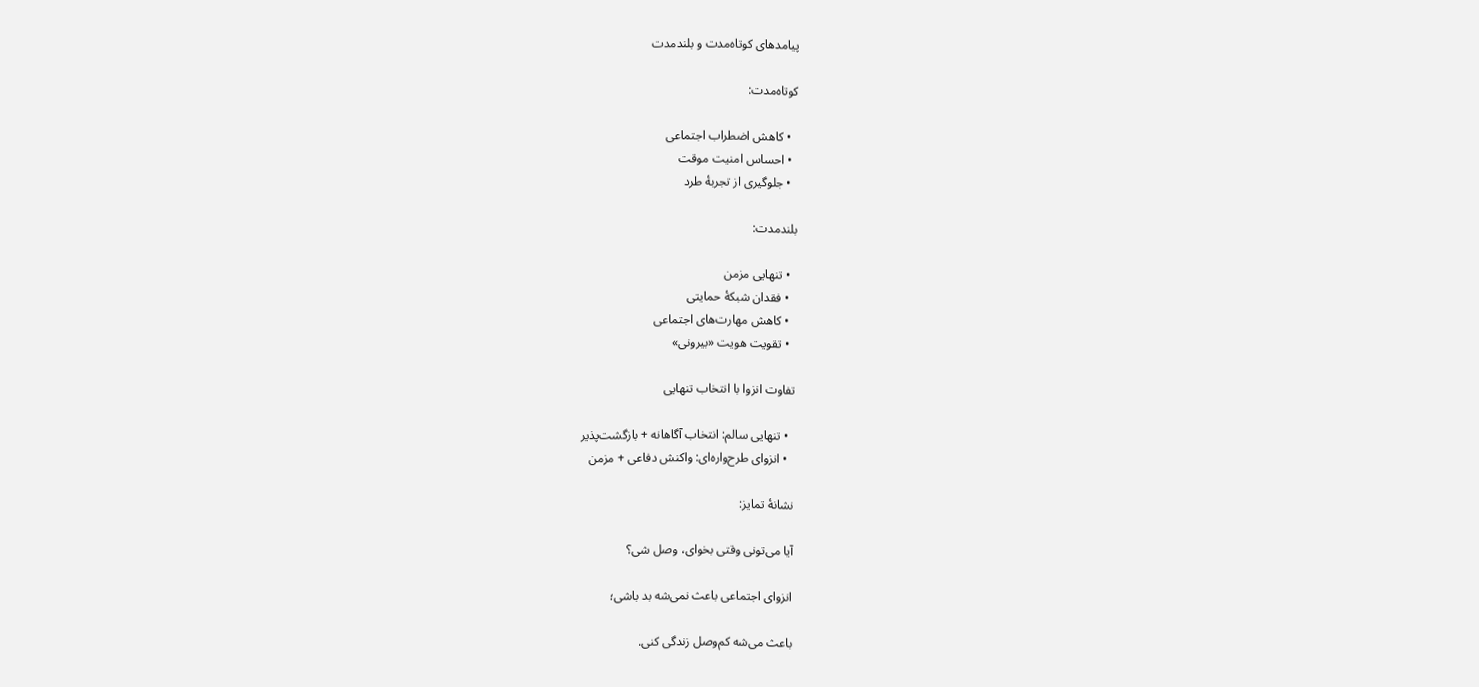پیامدهای کوتاه‌مدت و بلندمدت

کوتاه‌مدت:

  • کاهش اضطراب اجتماعی
  • احساس امنیت موقت
  • جلوگیری از تجربهٔ طرد

بلندمدت:

  • تنهایی مزمن
  • فقدان شبکهٔ حمایتی
  • کاهش مهارت‌های اجتماعی
  • تقویت هویت «بیرونی»

تفاوت انزوا با انتخاب تنهایی

  • تنهایی سالم: انتخاب آگاهانه + بازگشت‌پذیر
  • انزوای طرح‌واره‌ای: واکنش دفاعی + مزمن

نشانهٔ تمایز:

آیا می‌تونی وقتی بخوای، وصل شی؟

انزوای اجتماعی باعث نمی‌شه بد باشی؛

باعث می‌شه کم‌وصل زندگی کنی.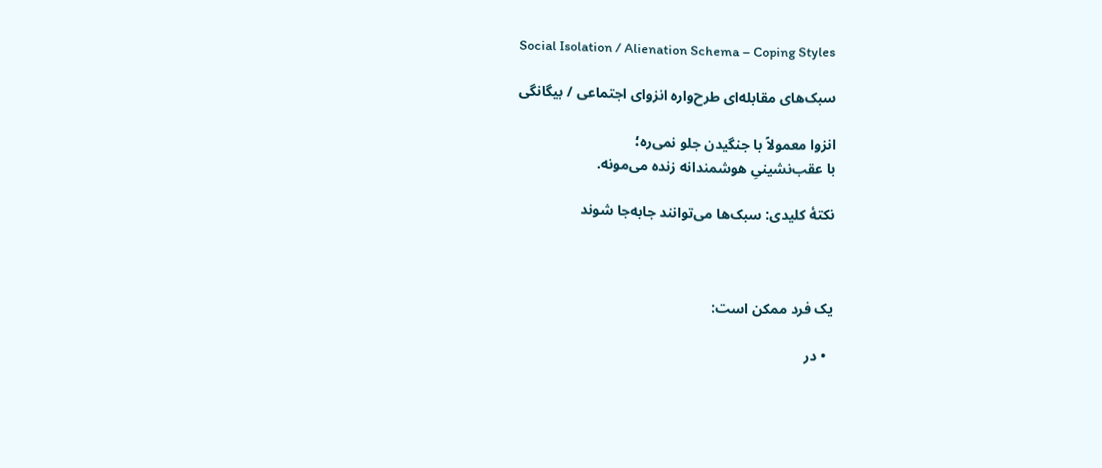Social Isolation / Alienation Schema – Coping Styles

سبک‌های مقابله‌ای طرح‌واره انزوای اجتماعی / بیگانگی

انزوا معمولاً با جنگیدن جلو نمی‌ره؛
با عقب‌نشینیِ هوشمندانه زنده می‌مونه.

نکتهٔ کلیدی: سبک‌ها می‌توانند جابه‌جا شوند



یک فرد ممکن است:

  • در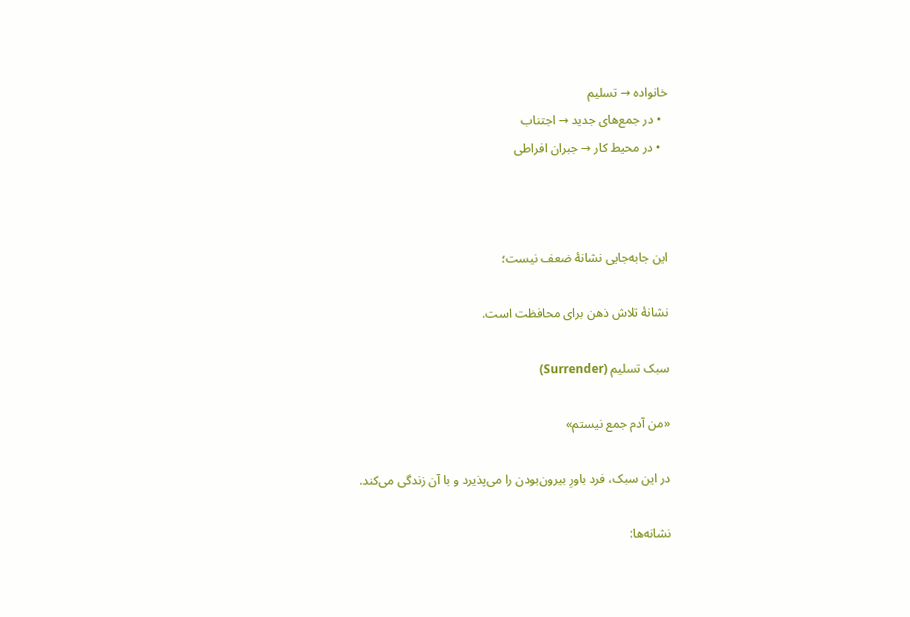خانواده → تسلیم
  • در جمع‌های جدید → اجتناب
  • در محیط کار → جبران افراطی



این جابه‌جایی نشانهٔ ضعف نیست؛

نشانهٔ تلاش ذهن برای محافظت است.

سبک تسلیم (Surrender)

«من آدم جمع نیستم»

در این سبک، فرد باورِ بیرون‌بودن را می‌پذیرد و با آن زندگی می‌کند.

نشانه‌ها: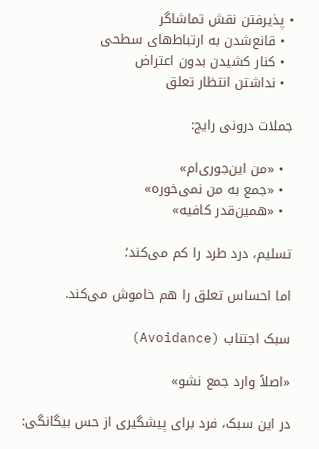• پذیرفتن نقش تماشاگر
  • قانع‌شدن به ارتباط‌های سطحی
  • کنار کشیدن بدون اعتراض
  • نداشتن انتظار تعلق

جملات درونی رایج:

  • «من این‌جوری‌ام»
  • «جمع به من نمی‌خوره»
  • «همین‌قدر کافیه»

تسلیم، درد طرد را کم می‌کند؛

اما احساس تعلق را هم خاموش می‌کند.

سبک اجتناب (Avoidance)

«اصلاً وارد جمع نشو»

در این سبک، فرد برای پیشگیری از حس بیگانگی: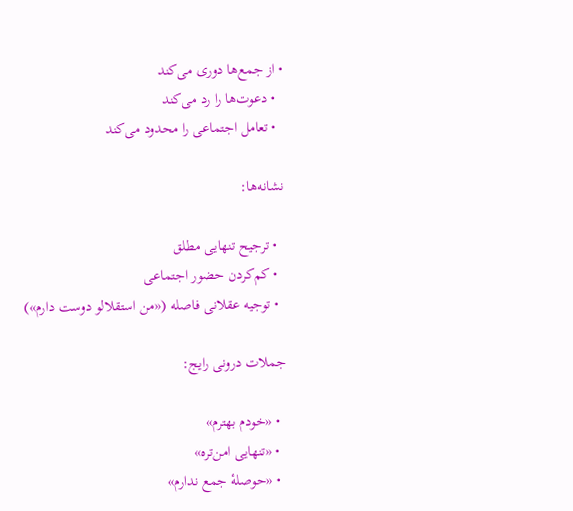• از جمع‌ها دوری می‌کند
  • دعوت‌ها را رد می‌کند
  • تعامل اجتماعی را محدود می‌کند

نشانه‌ها:

  • ترجیح تنهایی مطلق
  • کم‌کردن حضور اجتماعی
  • توجیه عقلانی فاصله («من استقلالو دوست دارم»)

جملات درونی رایج:

  • «خودم بهترم»
  • «تنهایی امن‌تره»
  • «حوصلهٔ جمع ندارم»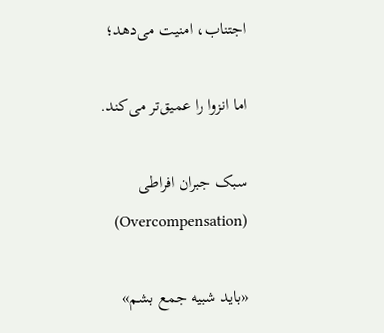اجتناب، امنیت می‌دهد؛

اما انزوا را عمیق‌تر می‌کند.

سبک جبران افراطی (Overcompensation)

«باید شبیه جمع بشم»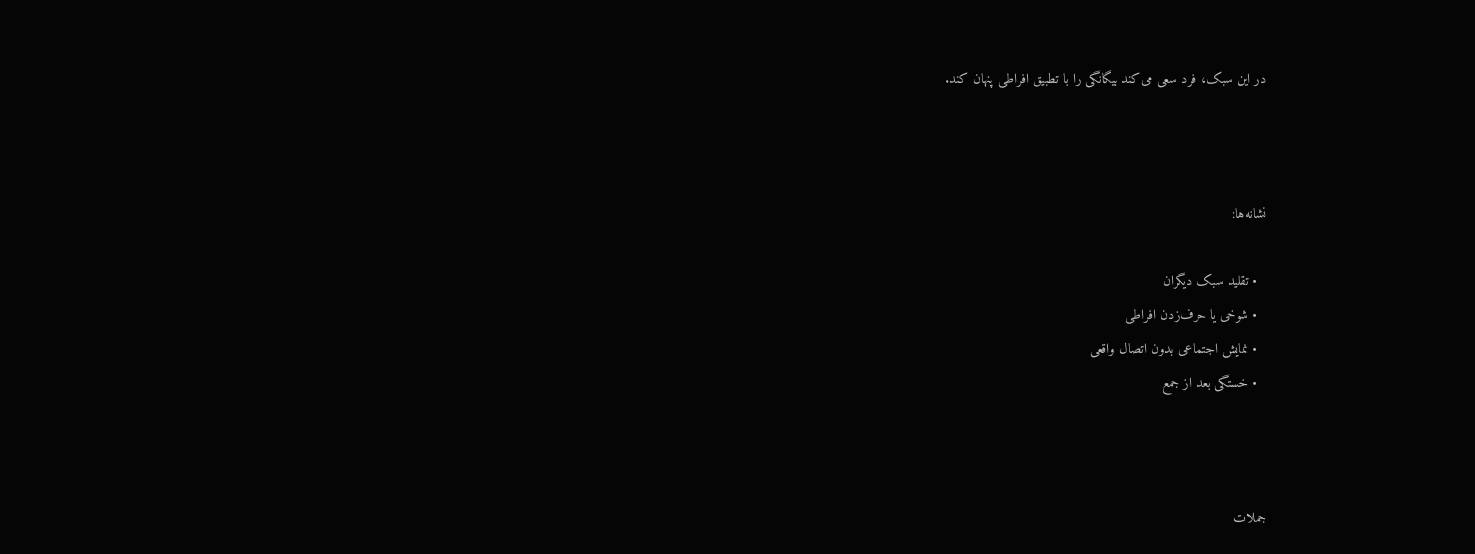در این سبک، فرد سعی می‌کند بیگانگی را با تطبیق افراطی پنهان کند.



نشانه‌ها:

  • تقلید سبک دیگران
  • شوخی یا حرف‌زدن افراطی
  • نمایش اجتماعی بدون اتصال واقعی
  • خستگی بعد از جمع



جملات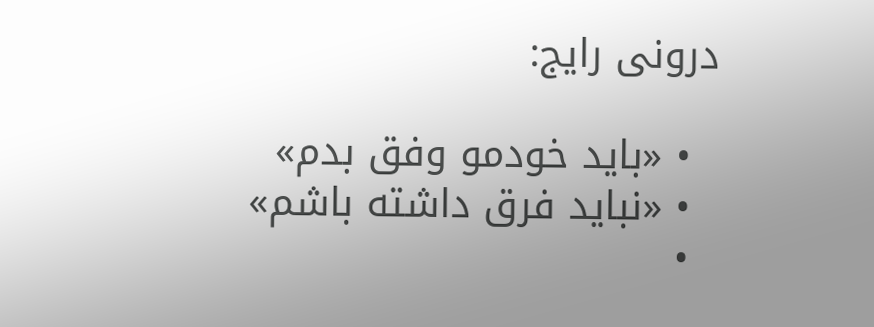درونی رایج:

  • «باید خودمو وفق بدم»
  • «نباید فرق داشته باشم»
  •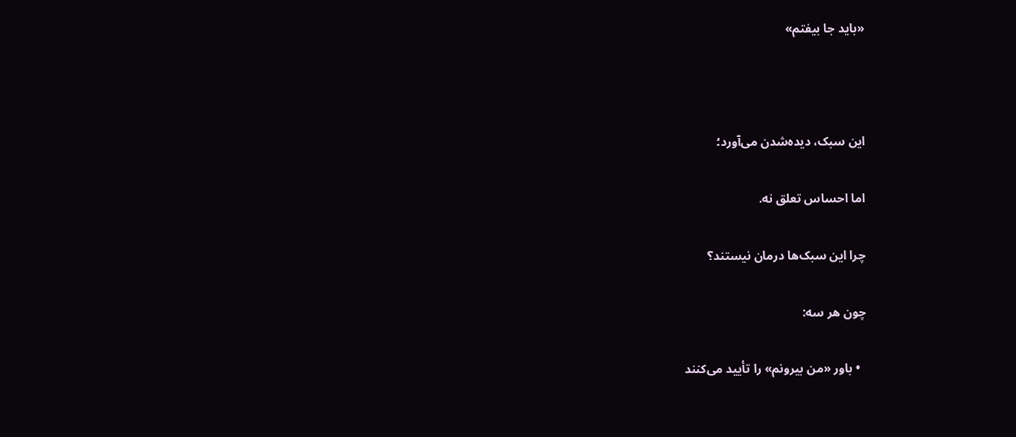«باید جا بیفتم»



این سبک، دیده‌شدن می‌آورد؛

اما احساس تعلق نه.

چرا این سبک‌ها درمان نیستند؟

چون هر سه:

  • باور «من بیرونم» را تأیید می‌کنند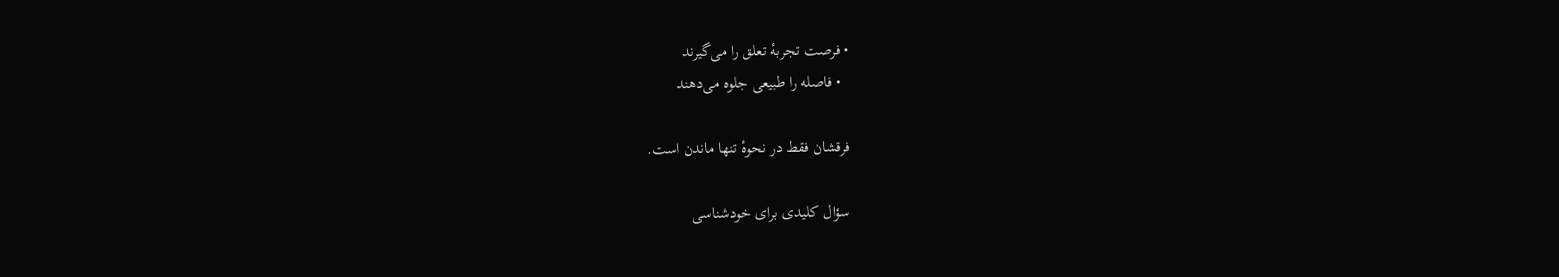• فرصت تجربهٔ تعلق را می‌گیرند
  • فاصله را طبیعی جلوه می‌دهند

فرقشان فقط در نحوهٔ تنها ماندن است.

سؤال کلیدی برای خودشناسی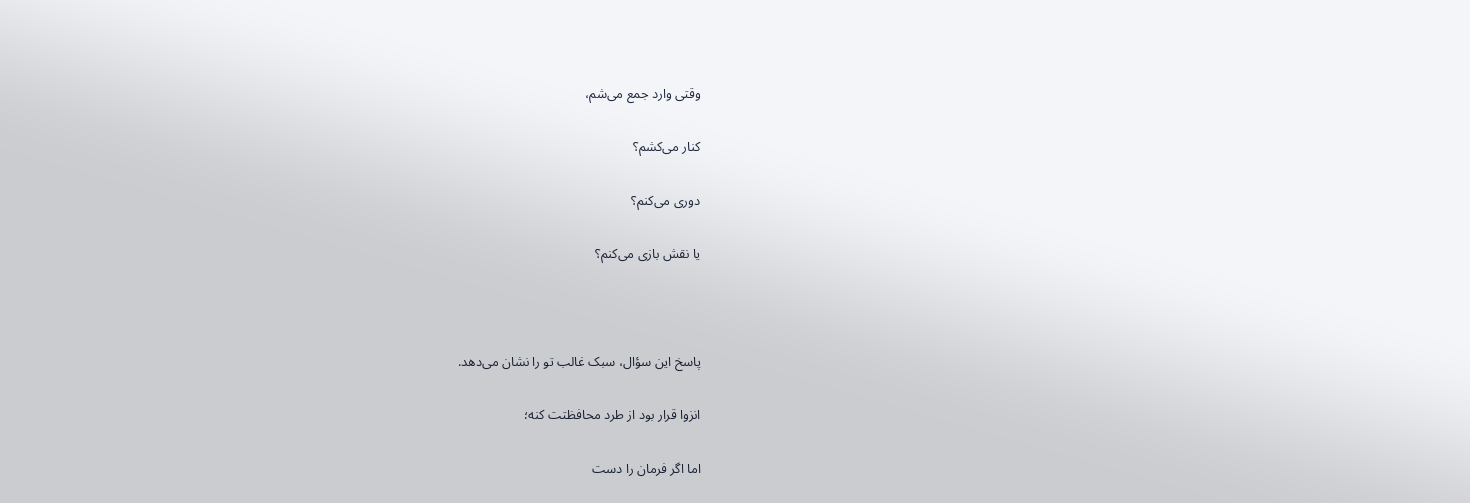وقتی وارد جمع می‌شم،

کنار می‌کشم؟

دوری می‌کنم؟

یا نقش بازی می‌کنم؟



پاسخ این سؤال، سبک غالب تو را نشان می‌دهد.

انزوا قرار بود از طرد محافظتت کنه؛

اما اگر فرمان را دست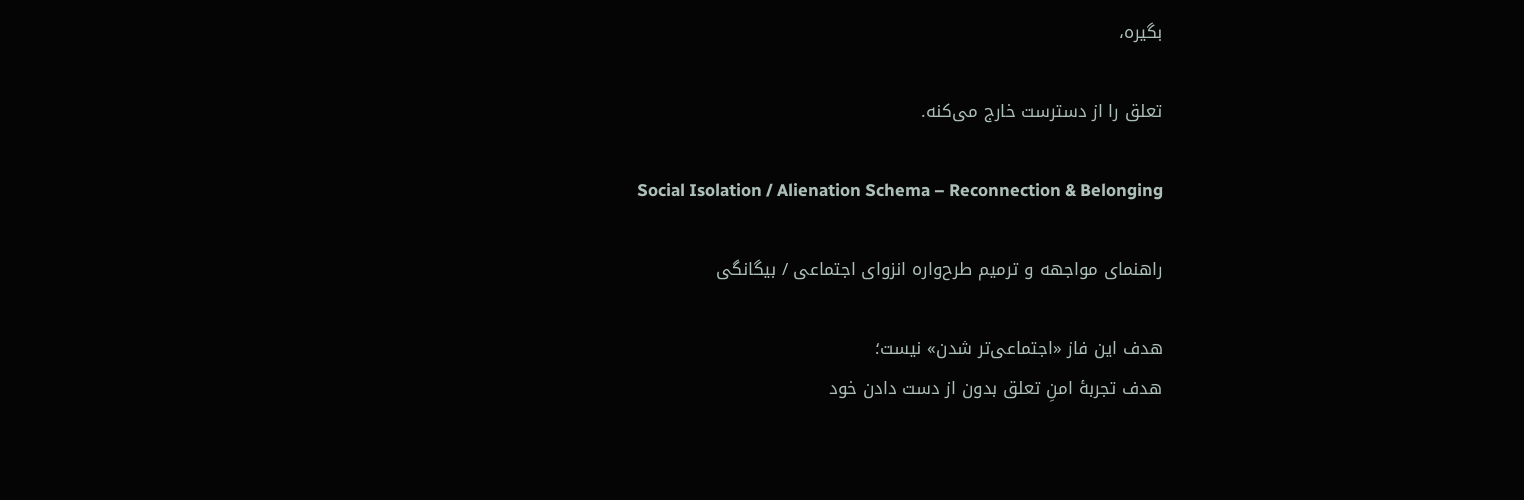بگیره،

تعلق را از دسترست خارج می‌کنه.

Social Isolation / Alienation Schema – Reconnection & Belonging

راهنمای مواجهه و ترمیم طرح‌واره انزوای اجتماعی / بیگانگی

هدف این فاز «اجتماعی‌تر شدن» نیست؛
هدف تجربهٔ امنِ تعلق بدون از دست دادن خود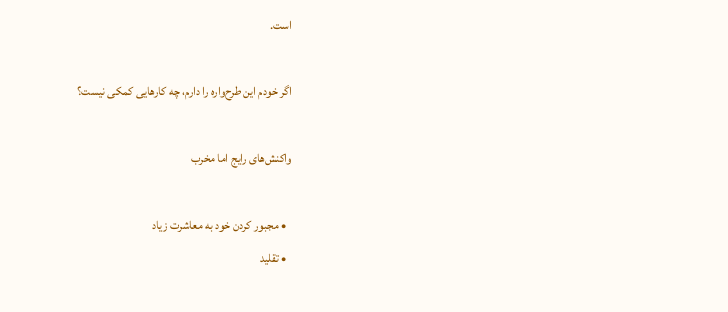است.

اگر خودم این طرح‌واره را دارم، چه کارهایی کمکی نیست؟

واکنش‌های رایج اما مخرب

  • مجبور کردن خود به معاشرت زیاد
  • تقلید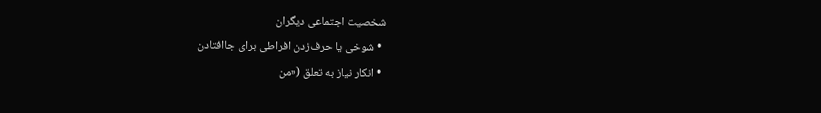شخصیت اجتماعی دیگران
  • شوخی یا حرف‌زدن افراطی برای جاافتادن
  • انکار نیاز به تعلق («من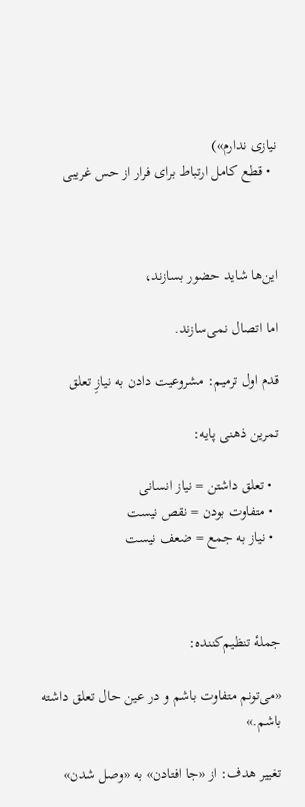نیازی ندارم»)
  • قطع کامل ارتباط برای فرار از حس غریبی



این‌ها شاید حضور بسازند،

اما اتصال نمی‌سازند.

قدم اول ترمیم: مشروعیت دادن به نیازِ تعلق

تمرین ذهنی پایه:

  • تعلق داشتن = نیاز انسانی
  • متفاوت بودن = نقص نیست
  • نیاز به جمع = ضعف نیست



جملهٔ تنظیم‌کننده:

«می‌تونم متفاوت باشم و در عین حال تعلق داشته باشم.»

تغییر هدف: از «جا افتادن» به «وصل شدن»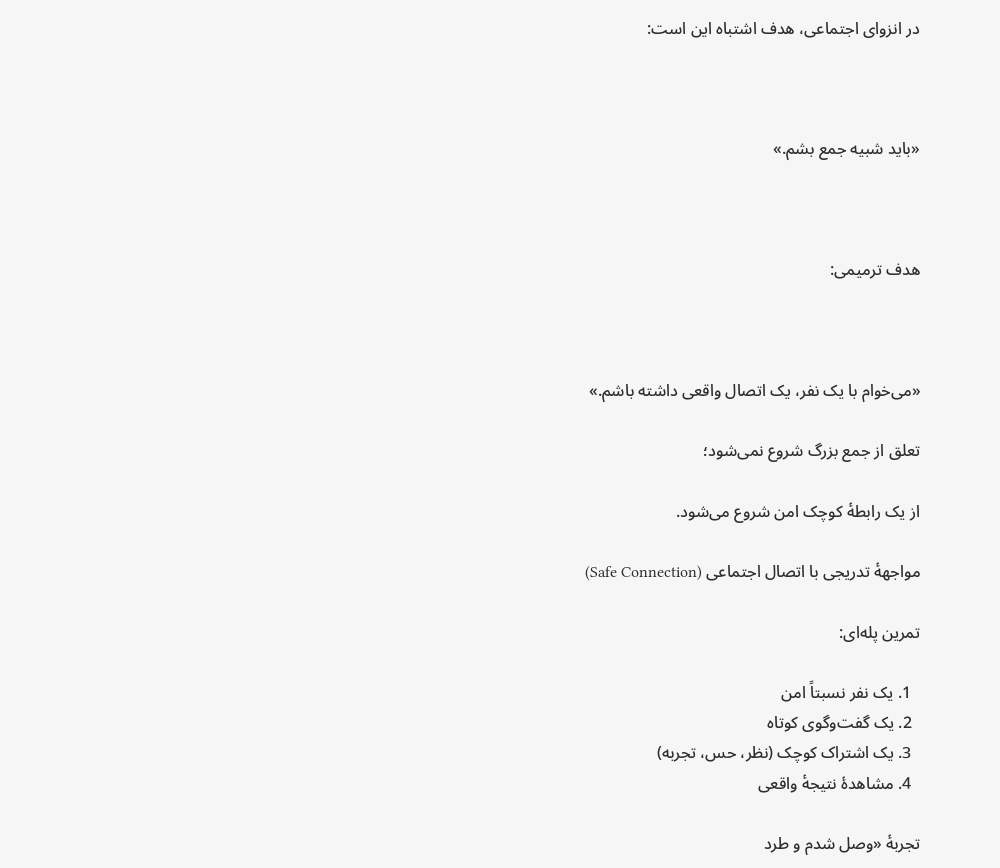در انزوای اجتماعی، هدف اشتباه این است:



«باید شبیه جمع بشم.»



هدف ترمیمی:



«می‌خوام با یک نفر، یک اتصال واقعی داشته باشم.»

تعلق از جمع بزرگ شروع نمی‌شود؛

از یک رابطهٔ کوچک امن شروع می‌شود.

مواجههٔ تدریجی با اتصال اجتماعی (Safe Connection)

تمرین پله‌ای:

  1. یک نفر نسبتاً امن
  2. یک گفت‌وگوی کوتاه
  3. یک اشتراک کوچک (نظر، حس، تجربه)
  4. مشاهدهٔ نتیجهٔ واقعی

تجربهٔ «وصل شدم و طرد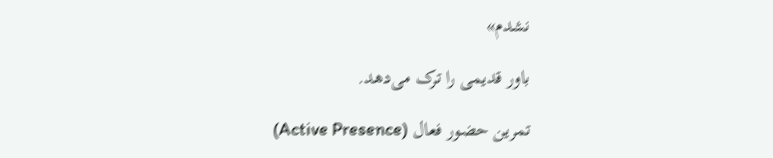نشدم»

باور قدیمی را ترک می‌دهد.

تمرین حضور فعال (Active Presence)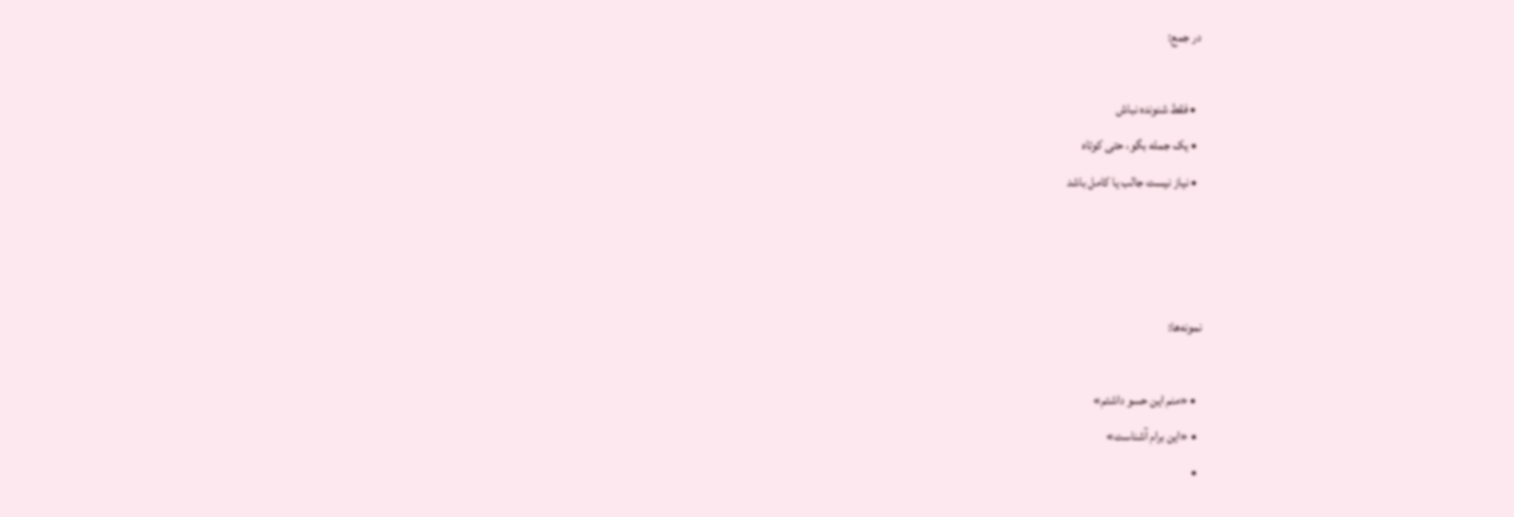در جمع:

  • فقط شنونده نباش
  • یک جمله بگو، حتی کوتاه
  • نیاز نیست جالب یا کامل باشد



نمونه‌ها:

  • «منم این حسو داشتم»
  • «این برام آشناست»
  •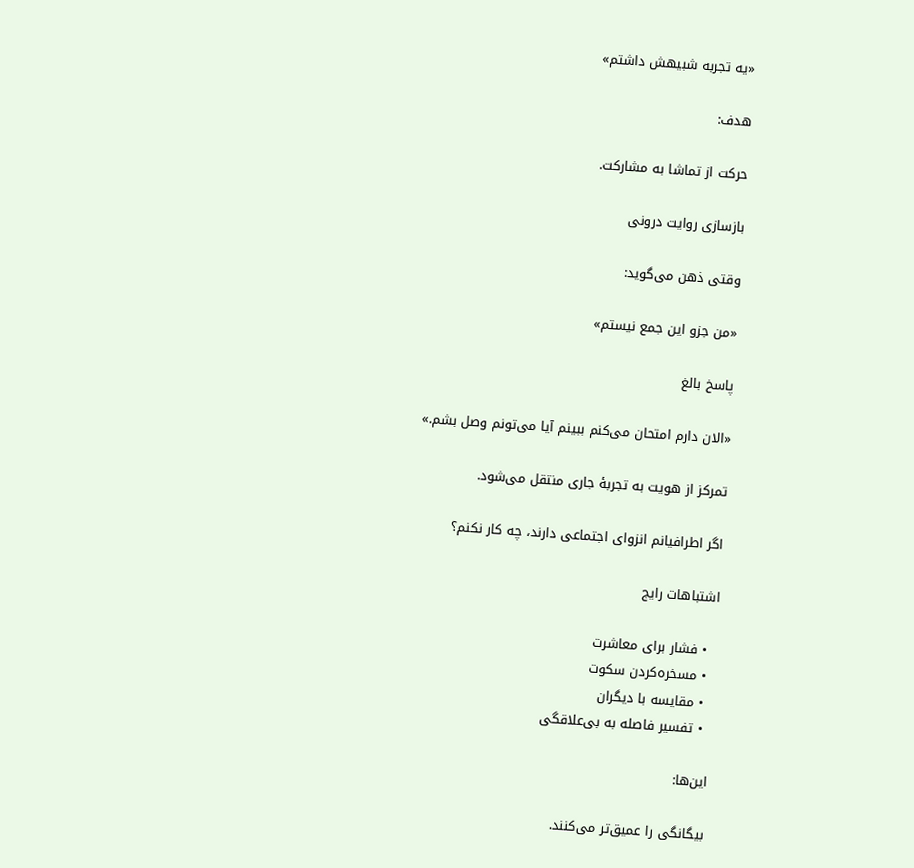«یه تجربه شبیهش داشتم»

هدف:

حرکت از تماشا به مشارکت.

بازسازی روایت درونی

وقتی ذهن می‌گوید:

«من جزو این جمع نیستم»

پاسخ بالغ

«الان دارم امتحان می‌کنم ببینم آیا می‌تونم وصل بشم.»

تمرکز از هویت به تجربهٔ جاری منتقل می‌شود.

اگر اطرافیانم انزوای اجتماعی دارند، چه کار نکنم؟

اشتباهات رایج

  • فشار برای معاشرت
  • مسخره‌کردن سکوت
  • مقایسه با دیگران
  • تفسیر فاصله به بی‌علاقگی

این‌ها:

بیگانگی را عمیق‌تر می‌کنند.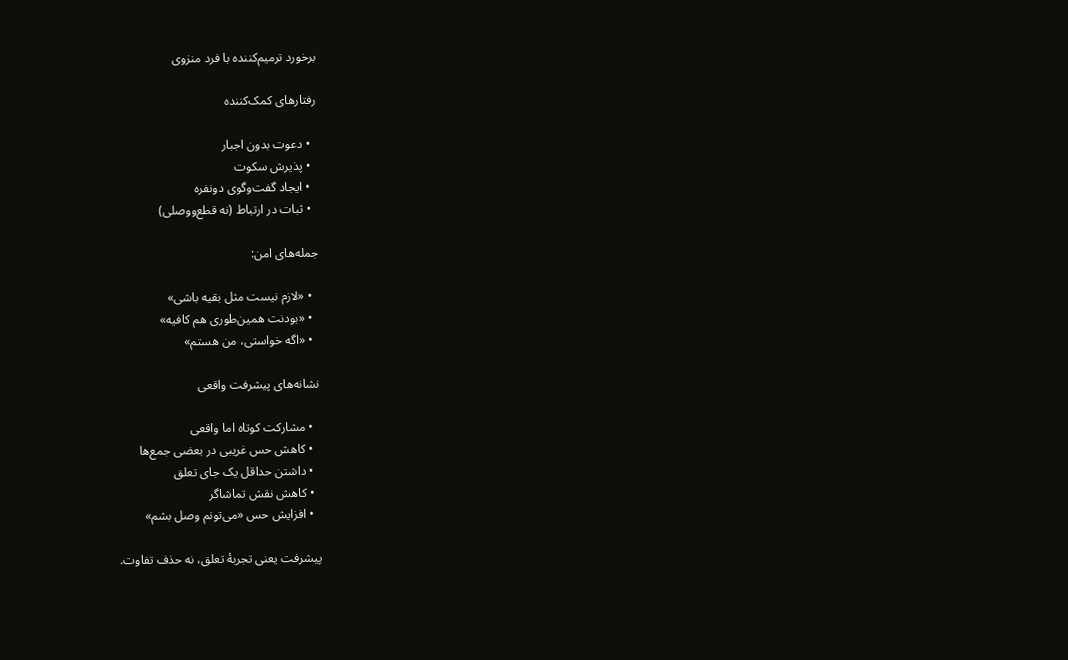برخورد ترمیم‌کننده با فرد منزوی

رفتارهای کمک‌کننده

  • دعوت بدون اجبار
  • پذیرش سکوت
  • ایجاد گفت‌وگوی دونفره
  • ثبات در ارتباط (نه قطع‌ووصلی)

جمله‌های امن:

  • «لازم نیست مثل بقیه باشی»
  • «بودنت همین‌طوری هم کافیه»
  • «اگه خواستی، من هستم»

نشانه‌های پیشرفت واقعی

  • مشارکت کوتاه اما واقعی
  • کاهش حس غریبی در بعضی جمع‌ها
  • داشتن حداقل یک جای تعلق
  • کاهش نقش تماشاگر
  • افزایش حس «می‌تونم وصل بشم»

پیشرفت یعنی تجربهٔ تعلق، نه حذف تفاوت.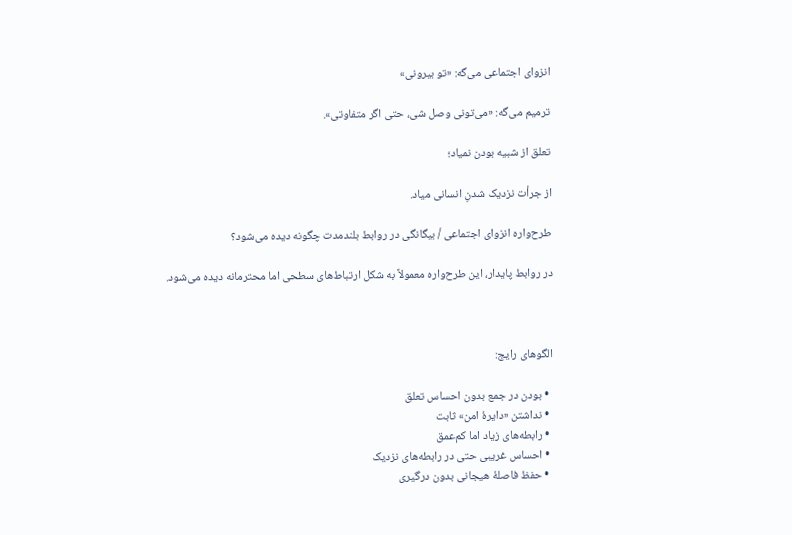انزوای اجتماعی می‌گه: «تو بیرونی»

ترمیم می‌گه: «می‌تونی وصل شی، حتی اگر متفاوتی».

تعلق از شبیه بودن نمیاد؛

از جرأت نزدیک شدنِ انسانی میاد.

طرح‌واره انزوای اجتماعی / بیگانگی در روابط بلندمدت چگونه دیده می‌شود؟

در روابط پایدار، این طرح‌واره معمولاً به شکل ارتباط‌های سطحی اما محترمانه دیده می‌شود.



الگوهای رایج:

  • بودن در جمع بدون احساس تعلق
  • نداشتن «دایرهٔ امن» ثابت
  • رابطه‌های زیاد اما کم‌عمق
  • احساس غریبی حتی در رابطه‌های نزدیک
  • حفظ فاصلهٔ هیجانی بدون درگیری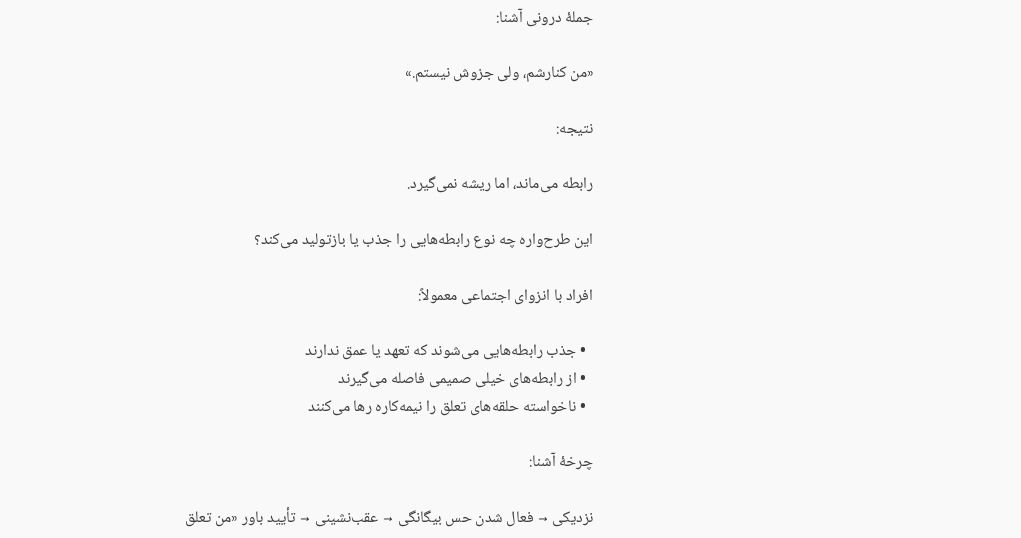جملهٔ درونی آشنا:

«من کنارشم، ولی جزوش نیستم.»

نتیجه:

رابطه می‌ماند، اما ریشه نمی‌گیرد.

این طرح‌واره چه نوع رابطه‌هایی را جذب یا بازتولید می‌کند؟

افراد با انزوای اجتماعی معمولاً:

  • جذب رابطه‌هایی می‌شوند که تعهد یا عمق ندارند
  • از رابطه‌های خیلی صمیمی فاصله می‌گیرند
  • ناخواسته حلقه‌های تعلق را نیمه‌کاره رها می‌کنند

چرخهٔ آشنا:

نزدیکی → فعال شدن حس بیگانگی → عقب‌نشینی → تأیید باور «من تعلق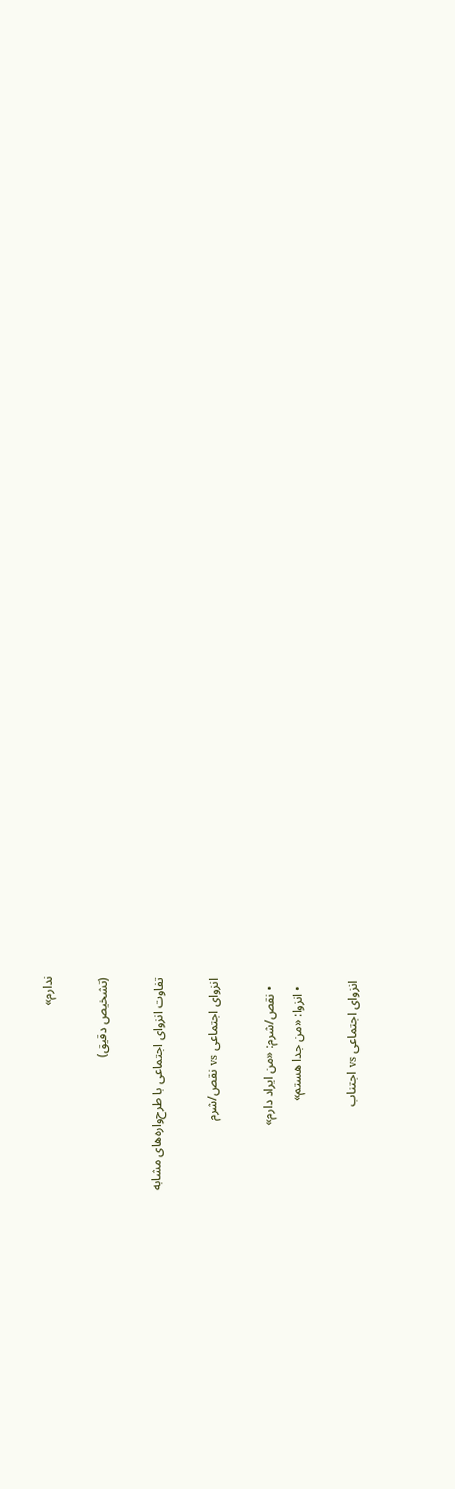ندارم»

(تشخیص دقیق)

تفاوت انزوای اجتماعی با طرح‌واره‌های مشابه

انزوای اجتماعی vs نقص/شرم

  • نقص/شرم: «من ایراد دارم»
  • انزوا: «من جدا هستم»

انزوای اجتماعی vs اجتناب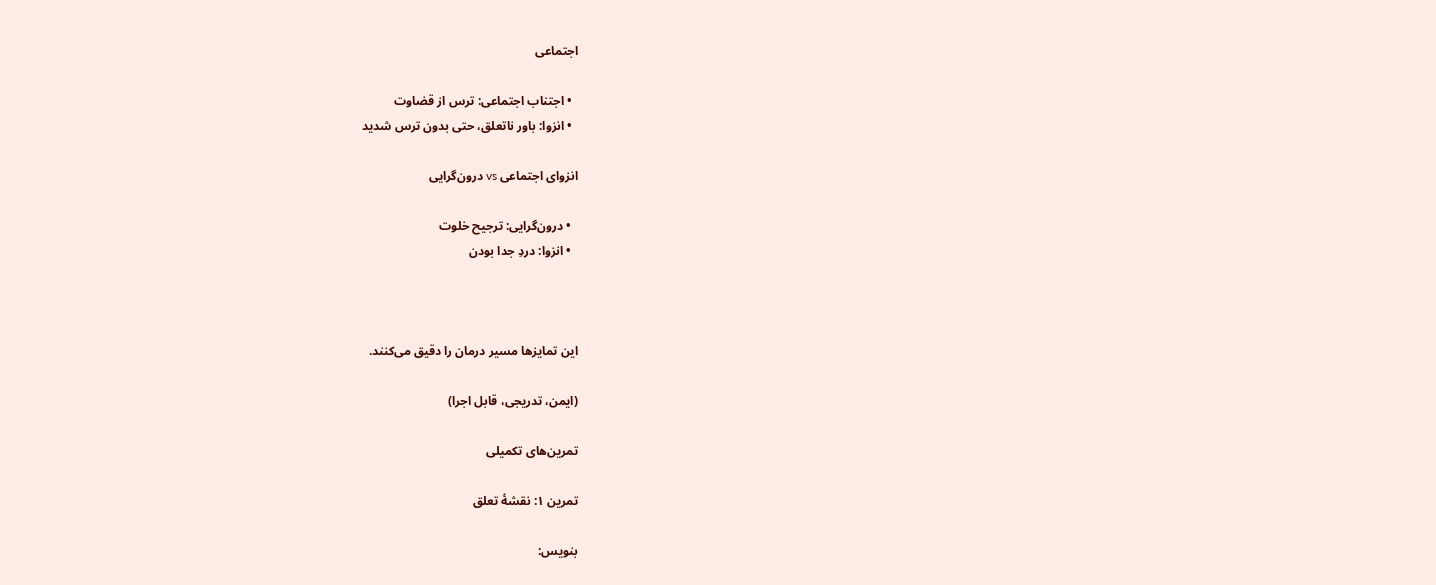اجتماعی

  • اجتناب اجتماعی: ترس از قضاوت
  • انزوا: باور ناتعلق، حتی بدون ترس شدید

انزوای اجتماعی vs درون‌گرایی

  • درون‌گرایی: ترجیح خلوت
  • انزوا: دردِ جدا بودن



این تمایزها مسیر درمان را دقیق می‌کنند.

(ایمن، تدریجی، قابل اجرا)

تمرین‌های تکمیلی

تمرین ۱: نقشهٔ تعلق

بنویس: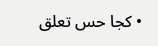• کجا حس تعلق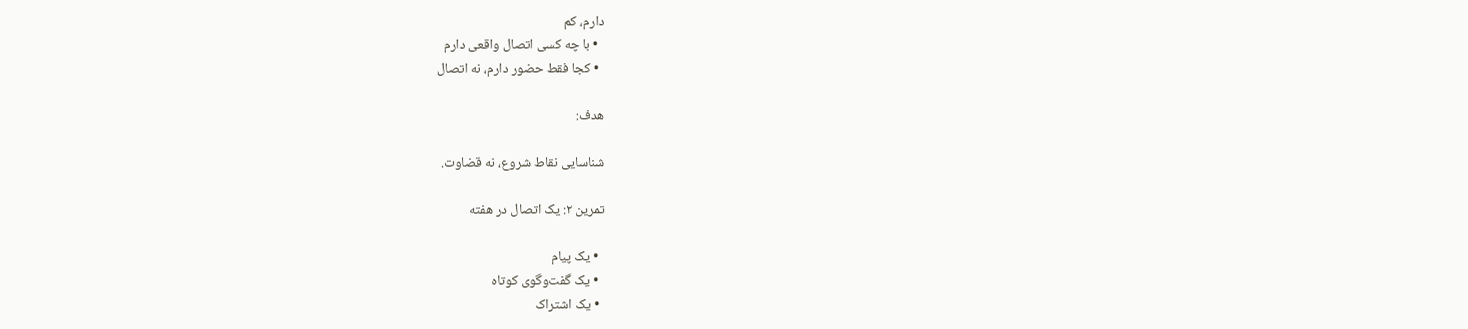دارم، کم
  • با چه کسی اتصال واقعی دارم
  • کجا فقط حضور دارم، نه اتصال

هدف:

شناسایی نقاط شروع، نه قضاوت.

تمرین ۲: یک اتصال در هفته

  • یک پیام
  • یک گفت‌وگوی کوتاه
  • یک اشتراک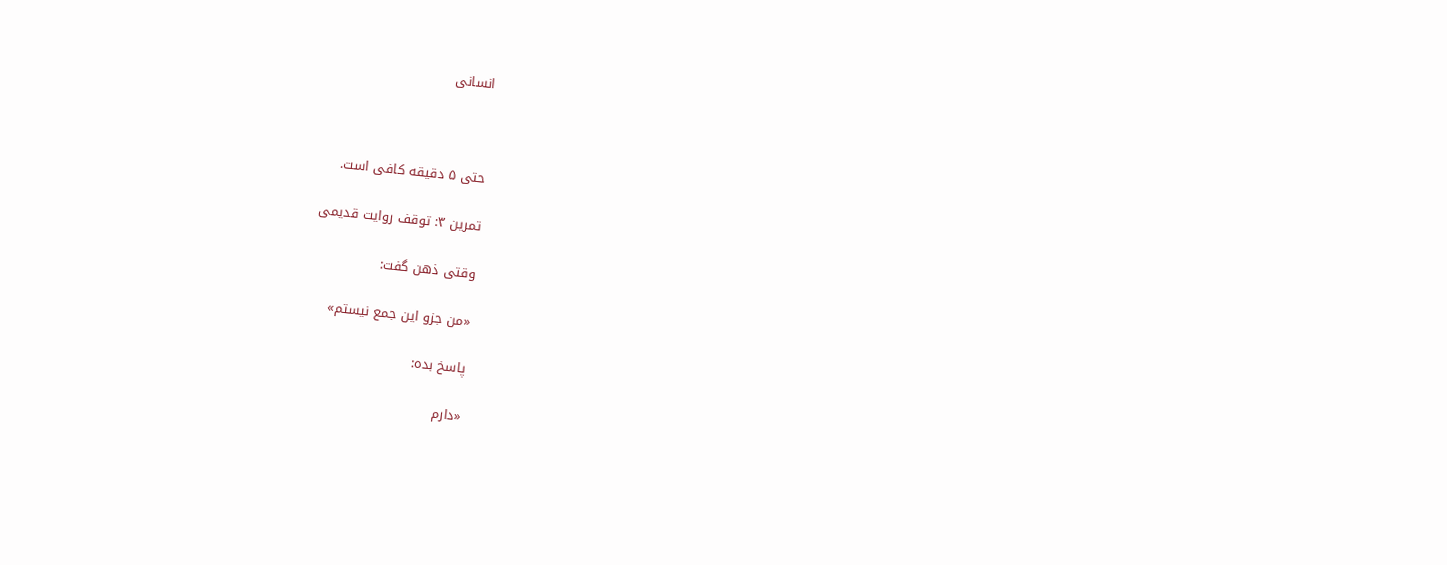انسانی



حتی ۵ دقیقه کافی است.

تمرین ۳: توقف روایت قدیمی

وقتی ذهن گفت:

«من جزو این جمع نیستم»

پاسخ بده:

«دارم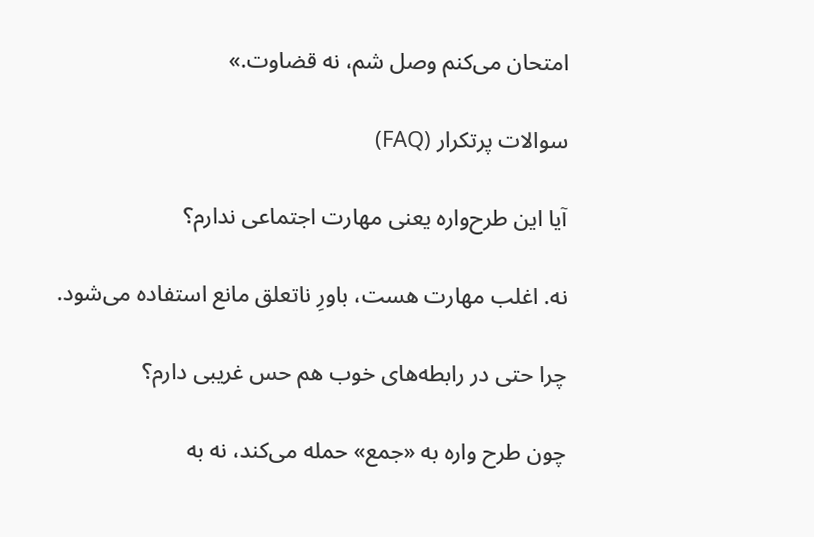امتحان می‌کنم وصل شم، نه قضاوت.»

سوالات پرتکرار (FAQ)

آیا این طرح‌واره یعنی مهارت اجتماعی ندارم؟

نه. اغلب مهارت هست، باورِ ناتعلق مانع استفاده می‌شود.

چرا حتی در رابطه‌های خوب هم حس غریبی دارم؟

چون طرح‌ واره به «جمع» حمله می‌کند، نه به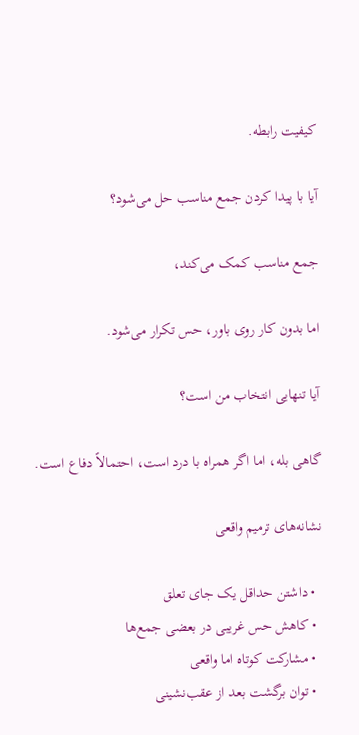کیفیت رابطه.

آیا با پیدا کردن جمع مناسب حل می‌شود؟

جمع مناسب کمک می‌کند،

اما بدون کار روی باور، حس تکرار می‌شود.

آیا تنهایی انتخاب من است؟

گاهی بله، اما اگر همراه با درد است، احتمالاً دفاع است.

نشانه‌های ترمیم واقعی

  • داشتن حداقل یک جای تعلق
  • کاهش حس غریبی در بعضی جمع‌ها
  • مشارکت کوتاه اما واقعی
  • توان برگشت بعد از عقب‌نشینی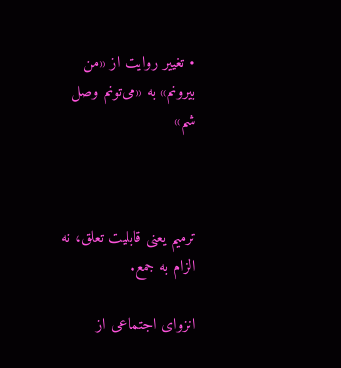• تغییر روایت از «من بیرونم» به «می‌تونم وصل شم»



ترمیم یعنی قابلیت تعلق، نه الزام به جمع.

انزوای اجتماعی از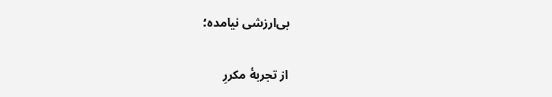بی‌ارزشی نیامده؛

از تجربهٔ مکررِ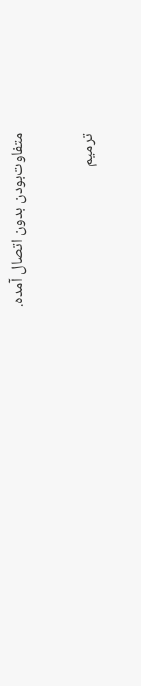متفاوت‌بودن بدون اتصال آمده.

ترمیم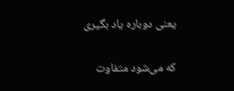یعنی دوباره یاد بگیری

که می‌شود متفاوت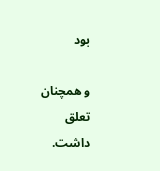بود

و همچنان تعلق داشت.